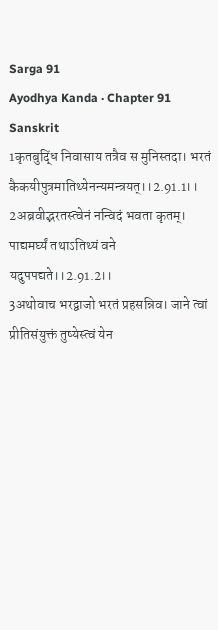Sarga 91
Ayodhya Kanda · Chapter 91
Sanskrit
1कृतबुद्धिं निवासाय तत्रैव स मुनिस्तदा। भरतं कैकयीपुत्रमातिथ्येनन्यमन्त्रयत्।।2.91.1।।
2अब्रवीद्भरतस्त्वेनं नन्विदं भवता कृतम्। पाद्यमर्घ्यं तथाऽतिथ्यं वने यदुपपद्यते।।2.91.2।।
3अथोवाच भरद्वाजो भरतं प्रहसन्निव। जाने त्वां प्रीतिसंयुक्तं तुष्येस्त्वं येन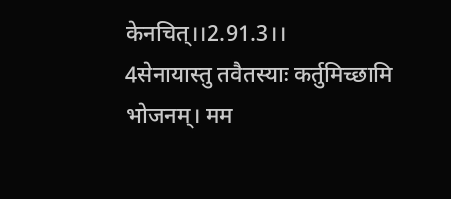केनचित्।।2.91.3।।
4सेनायास्तु तवैतस्याः कर्तुमिच्छामि भोजनम्। मम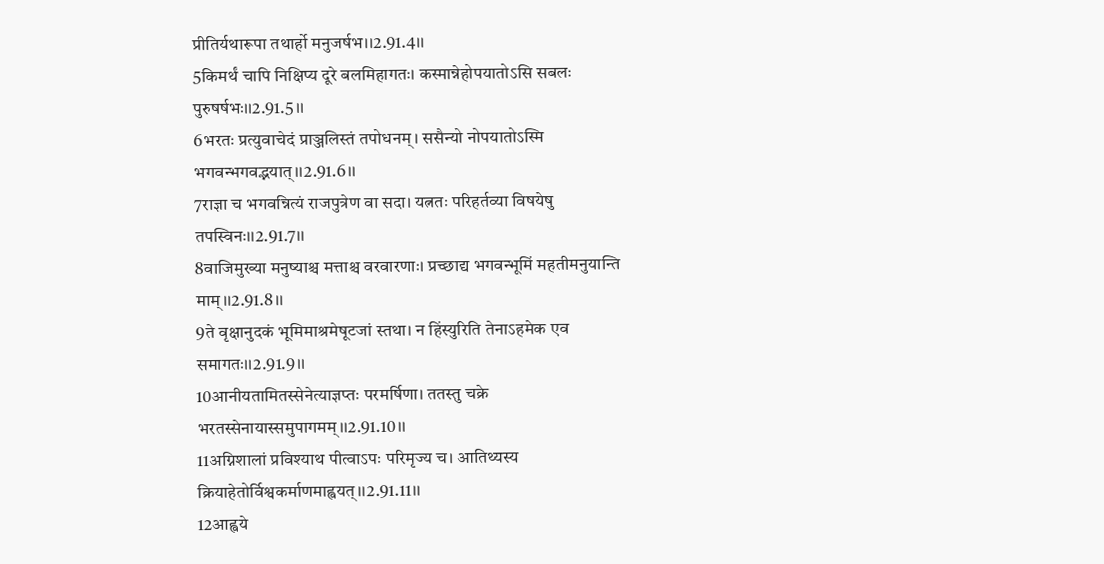प्रीतिर्यथारूपा तथार्हो मनुजर्षभ।।2.91.4।।
5किमर्थं चापि निक्षिप्य दूरे बलमिहागतः। कस्मान्नेहोपयातोऽसि सबलः पुरुषर्षभः।।2.91.5।।
6भरतः प्रत्युवाचेदं प्राञ्जलिस्तं तपोधनम्। ससैन्यो नोपयातोऽस्मि भगवन्भगवद्भयात्।।2.91.6।।
7राज्ञा च भगवन्नित्यं राजपुत्रेण वा सदा। यत्नतः परिहर्तव्या विषयेषु तपस्विनः।।2.91.7।।
8वाजिमुख्या मनुष्याश्च मत्ताश्च वरवारणाः। प्रच्छाद्य भगवन्भूमिं महतीमनुयान्ति माम्।।2.91.8।।
9ते वृक्षानुदकं भूमिमाश्रमेषूटजां स्तथा। न हिंस्युरिति तेनाऽहमेक एव समागतः।।2.91.9।।
10आनीयतामितस्सेनेत्याज्ञप्तः परमर्षिणा। ततस्तु चक्रे भरतस्सेनायास्समुपागमम्।।2.91.10।।
11अग्निशालां प्रविश्याथ पीत्वाऽपः परिमृज्य च। आतिथ्यस्य क्रियाहेतोर्विश्वकर्माणमाह्वयत्।।2.91.11।।
12आह्वये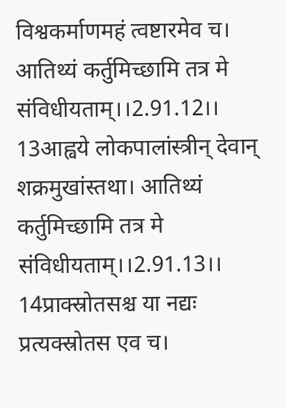विश्वकर्माणमहं त्वष्टारमेव च। आतिथ्यं कर्तुमिच्छामि तत्र मे संविधीयताम्।।2.91.12।।
13आह्वये लोकपालांस्त्रीन् देवान् शक्रमुखांस्तथा। आतिथ्यं कर्तुमिच्छामि तत्र मे संविधीयताम्।।2.91.13।।
14प्राक्स्रोतसश्च या नद्यः प्रत्यक्स्रोतस एव च।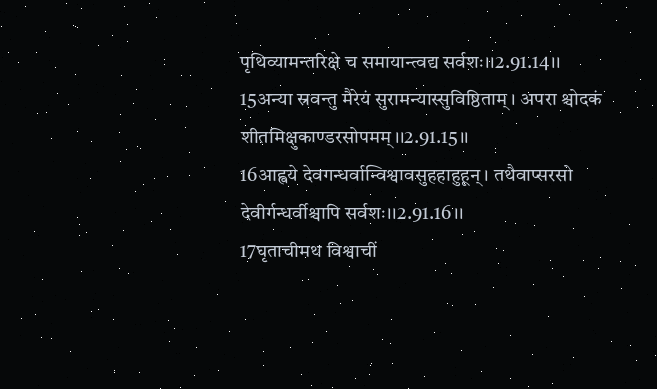पृथिव्यामन्तरिक्षे च समायान्त्वद्य सर्वशः।।2.91.14।।
15अन्या स्रवन्तु मैरेयं सुरामन्यास्सुविष्ठिताम्। अपरा श्चोदकं शीतमिक्षुकाण्डरसोपमम्।।2.91.15।।
16आह्वये देवगन्धर्वान्विश्वावसुहहाहुहून्। तथैवाप्सरसो देवीर्गन्धर्वीश्चापि सर्वशः।।2.91.16।।
17घृताचीमथ विश्वाचीं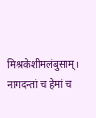मिश्रकेशीमलंबुसाम्। नागदन्तां च हेमां च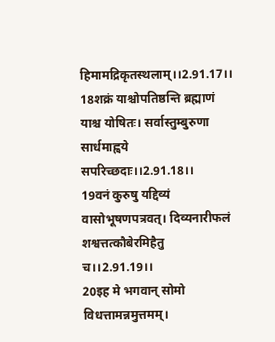हिमामद्रिकृतस्थलाम्।।2.91.17।।
18शक्रं याश्चोपतिष्ठन्ति ब्रह्माणं याश्च योषितः। सर्वास्तुम्बुरुणा सार्धमाह्वये सपरिच्छदाः।।2.91.18।।
19वनं कुरुषु यद्दिव्यं वासोभूषणपत्रवत्। दिव्यनारीफलं शश्वत्तत्कौबेरमिहैतु च।।2.91.19।।
20इह मे भगवान् सोमो विधत्तामन्नमुत्तमम्।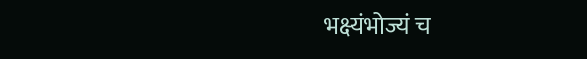भक्ष्यंभोज्यं च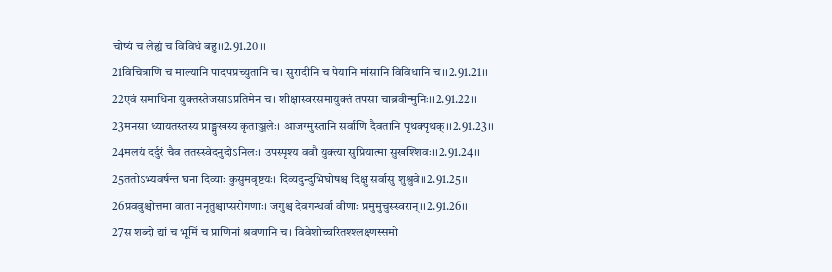चोष्यं च लेह्यं च विविधं बहु।।2.91.20।।
21विचित्राणि च माल्यानि पादपप्रच्युतानि च। सुरादीनि च पेयानि मांसानि विविधानि च।।2.91.21।।
22एवं समाधिना युक्तस्तेजसाऽप्रतिमेन च। शीक्षास्वरसमायुक्तं तपसा चाब्रवीन्मुनिः।।2.91.22।।
23मनसा ध्यायतस्तस्य प्राङ्मुखस्य कृताञ्जलेः। आजग्मुस्तानि सर्वाणि दैवतानि पृथक्पृथक्।।2.91.23।।
24मलयं दर्दुरं चैव ततस्स्वेदनुदोऽनिलः। उपस्पृश्य ववौ युक्त्या सुप्रियात्मा सुखश्शिवः।।2.91.24।।
25ततोऽभ्यवर्षन्त घना दिव्याः कुसुमवृष्टयः। दिव्यदुन्दुभिघोषश्च दिक्षु सर्वासु शुश्रुवे।।2.91.25।।
26प्रववुश्चोत्तमा वाता ननृतुश्चाप्सरोगणाः। जगुश्च देवगन्धर्वा वीणाः प्रमुमुचुस्स्वरान्।।2.91.26।।
27स शब्दो द्यां च भूमिं च प्राणिनां श्रवणानि च। विवेशोच्चरितश्श्लक्ष्णस्समो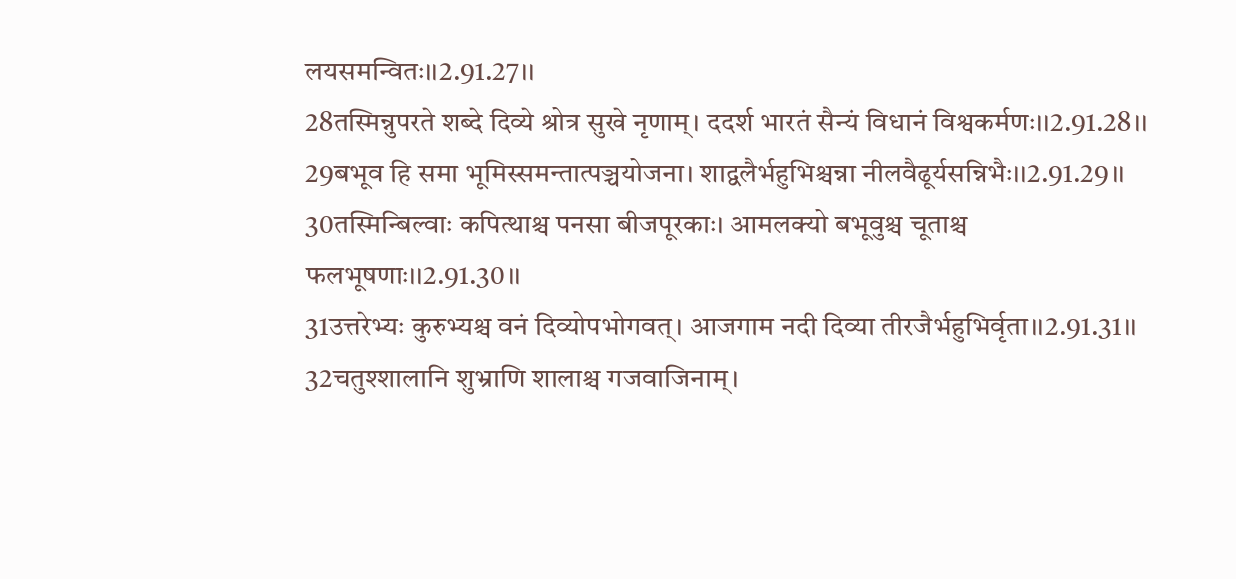लयसमन्वितः।।2.91.27।।
28तस्मिन्नुपरते शब्दे दिव्ये श्रोत्र सुखे नृणाम्। ददर्श भारतं सैन्यं विधानं विश्वकर्मणः।।2.91.28।।
29बभूव हि समा भूमिस्समन्तात्पञ्चयोजना। शाद्वलैर्भहुभिश्चन्ना नीलवैढूर्यसन्निभैः।।2.91.29।।
30तस्मिन्बिल्वाः कपित्थाश्च पनसा बीजपूरकाः। आमलक्यो बभूवुश्च चूताश्च फलभूषणाः।।2.91.30।।
31उत्तरेभ्यः कुरुभ्यश्च वनं दिव्योपभोगवत्। आजगाम नदी दिव्या तीरजैर्भहुभिर्वृता।।2.91.31।।
32चतुश्शालानि शुभ्राणि शालाश्च गजवाजिनाम्।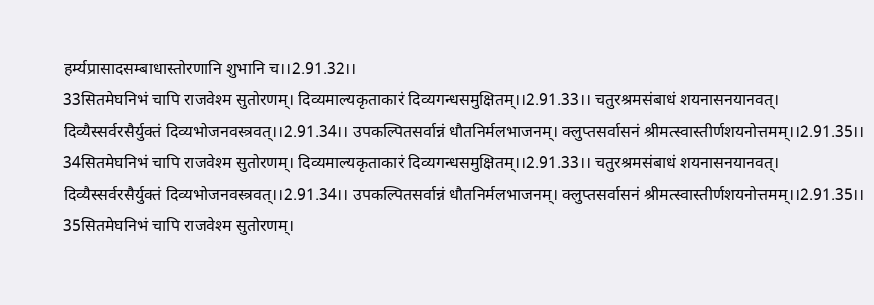हर्म्यप्रासादसम्बाधास्तोरणानि शुभानि च।।2.91.32।।
33सितमेघनिभं चापि राजवेश्म सुतोरणम्। दिव्यमाल्यकृताकारं दिव्यगन्धसमुक्षितम्।।2.91.33।। चतुरश्रमसंबाधं शयनासनयानवत्। दिव्यैस्सर्वरसैर्युक्तं दिव्यभोजनवस्त्रवत्।।2.91.34।। उपकल्पितसर्वान्नं धौतनिर्मलभाजनम्। क्लुप्तसर्वासनं श्रीमत्स्वास्तीर्णशयनोत्तमम्।।2.91.35।।
34सितमेघनिभं चापि राजवेश्म सुतोरणम्। दिव्यमाल्यकृताकारं दिव्यगन्धसमुक्षितम्।।2.91.33।। चतुरश्रमसंबाधं शयनासनयानवत्। दिव्यैस्सर्वरसैर्युक्तं दिव्यभोजनवस्त्रवत्।।2.91.34।। उपकल्पितसर्वान्नं धौतनिर्मलभाजनम्। क्लुप्तसर्वासनं श्रीमत्स्वास्तीर्णशयनोत्तमम्।।2.91.35।।
35सितमेघनिभं चापि राजवेश्म सुतोरणम्।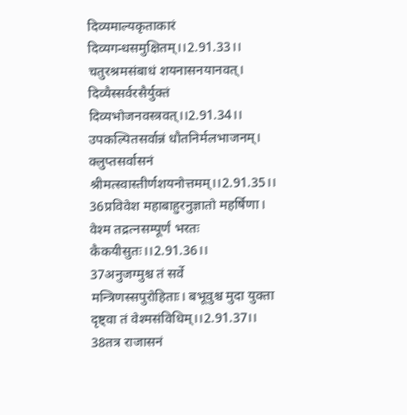दिव्यमाल्यकृताकारं दिव्यगन्धसमुक्षितम्।।2.91.33।। चतुरश्रमसंबाधं शयनासनयानवत्। दिव्यैस्सर्वरसैर्युक्तं दिव्यभोजनवस्त्रवत्।।2.91.34।। उपकल्पितसर्वान्नं धौतनिर्मलभाजनम्। क्लुप्तसर्वासनं श्रीमत्स्वास्तीर्णशयनोत्तमम्।।2.91.35।।
36प्रविवेश महाबाहुरनुज्ञातो महर्षिणा। वेश्म तद्रत्नसम्पूर्णं भरतः कैकयीसुतः।।2.91.36।।
37अनुजग्मुश्च तं सर्वे मन्त्रिणस्सपुरोहिताः। बभूवुश्च मुदा युक्ता दृष्ट्वा तं वेश्मसंविधिम्।।2.91.37।।
38तत्र राजासनं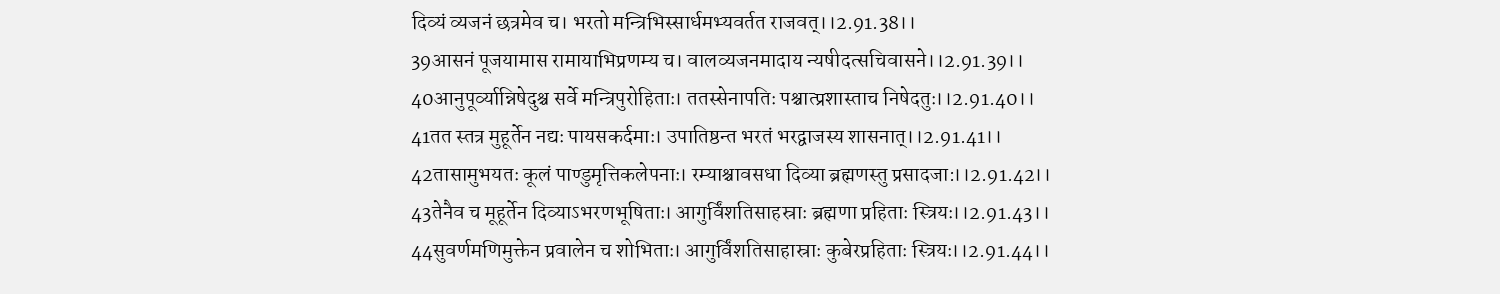दिव्यं व्यजनं छत्रमेव च। भरतो मन्त्रिभिस्सार्धमभ्यवर्तत राजवत्।।2.91.38।।
39आसनं पूजयामास रामायाभिप्रणम्य च। वालव्यजनमादाय न्यषीदत्सचिवासने।।2.91.39।।
40आनुपूर्व्यान्निषेदुश्च सर्वे मन्त्रिपुरोहिताः। ततस्सेनापतिः पश्चात्प्रशास्ताच निषेदतुः।।2.91.40।।
41तत स्तत्र मुहूर्तेन नद्यः पायसकर्दमाः। उपातिष्ठन्त भरतं भरद्वाजस्य शासनात्।।2.91.41।।
42तासामुभयतः कूलं पाण्डुमृत्तिकलेपनाः। रम्याश्चावसधा दिव्या ब्रह्मणस्तु प्रसादजा:।।2.91.42।।
43तेनैव च मूहूर्तेन दिव्याऽभरणभूषिताः। आगुर्विंशतिसाहस्राः ब्रह्मणा प्रहिताः स्त्रियः।।2.91.43।।
44सुवर्णमणिमुक्तेन प्रवालेन च शोभिताः। आगुर्विंशतिसाहास्राः कुबेरप्रहिताः स्त्रियः।।2.91.44।।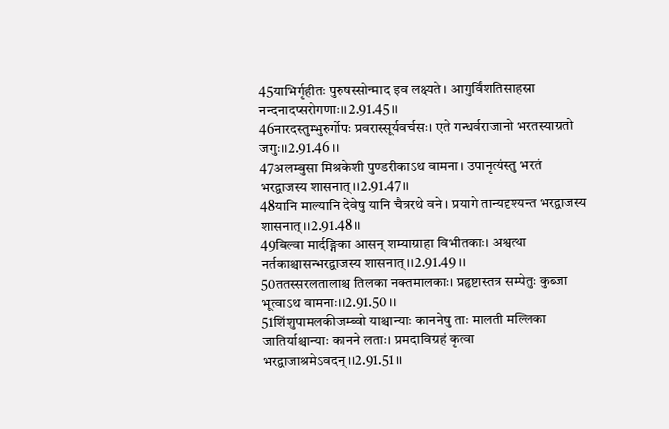45याभिर्गृहीतः पुरुषस्सोन्माद इव लक्ष्यते। आगुर्विंशतिसाहस्रा नन्दनादप्सरोगणाः।।2.91.45।।
46नारदस्तुम्भुरुर्गोपः प्रवरास्सूर्यवर्चसः। एते गन्धर्वराजानो भरतस्याग्रतो जगुः।।2.91.46।।
47अलम्बुसा मिश्रकेशी पुण्डरीकाऽथ वामना। उपानृत्यंस्तु भरतं भरद्वाजस्य शासनात्।।2.91.47।।
48यानि माल्यानि देवेषु यानि चैत्ररथे वने। प्रयागे तान्यदृश्यन्त भरद्वाजस्य शासनात्।।2.91.48।।
49बिल्वा मार्दङ्गिका आसन् शम्याग्राहा विभीतकाः। अश्वत्था नर्तकाश्चासन्भरद्वाजस्य शासनात्।।2.91.49।।
50ततस्सरलतालाश्च तिलका नक्तमालकाः। प्रहृष्टास्तत्र सम्पेतुः कुब्जा भूत्वाऽथ वामनाः।।2.91.50।।
51शिंशुपामलकीजम्ब्वो याश्चान्याः काननेषु ताः मालती मल्लिका जातिर्याश्चान्याः कानने लताः। प्रमदाविग्रहं कृत्वा भरद्वाजाश्रमेऽवदन्।।2.91.51।।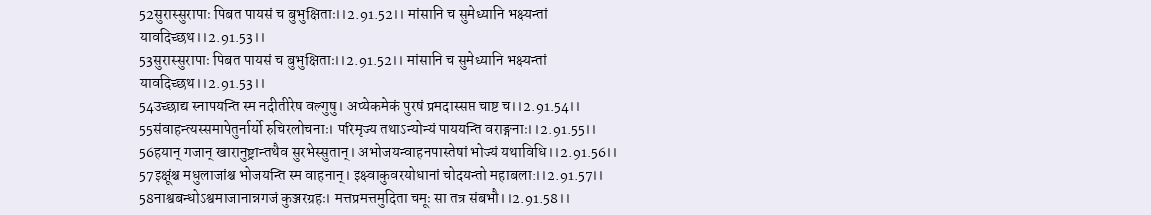52सुरास्सुरापाः पिबत पायसं च बुभुक्षिताः।।2.91.52।। मांसानि च सुमेध्यानि भक्ष्यन्तां यावदिच्छथ।।2.91.53।।
53सुरास्सुरापाः पिबत पायसं च बुभुक्षिताः।।2.91.52।। मांसानि च सुमेध्यानि भक्ष्यन्तां यावदिच्छथ।।2.91.53।।
54उच्छाद्य स्नापयन्ति स्म नदीतीरेष वल्गुषु। अप्येकमेकं पुरषं प्रमदास्सप्त चाष्ट च।।2.91.54।।
55संवाहन्त्यस्समापेतुर्नार्यो रुचिरलोचनाः। परिमृज्य तथाऽन्योन्यं पाययन्ति वराङ्गनाः।।2.91.55।।
56हयान् गजान् खारानुष्ट्रान्तथैव सुरभेस्सुतान्। अभोजयन्वाहनपास्तेषां भोज्यं यथाविधि।।2.91.56।।
57इक्षूंश्च मधुलाजांश्च भोजयन्ति स्म वाहनान्। इक्ष्वाकुवरयोधानां चोदयन्तो महाबला:।।2.91.57।।
58नाश्वबन्धोऽश्वमाजानान्नगजं कुञ्जरग्रहः। मत्तप्रमत्तमुदिता चमूः सा तत्र संबभौ।।2.91.58।।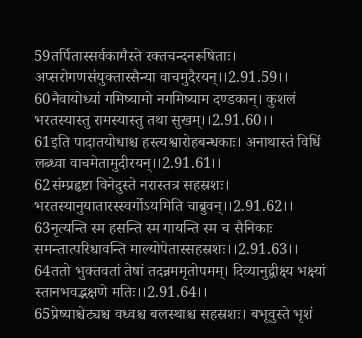59तर्पितास्सर्वकामैस्ते रक्तचन्दनरूषिताः। अप्सरोगणसंयुक्तास्सैन्या वाचमुदैरयन्।।2.91.59।।
60नैवायोध्यां गमिष्यामो नगमिष्याम दण्डकान्। कुशलं भरतस्यास्तु रामस्यास्तु तथा सुखम्।।2.91.60।।
61इति पादातयोधाश्च हस्त्यश्वारोहबन्धकाः। अनाथास्तं विधिं लब्ध्वा वाचमेतामुदीरयन्।।2.91.61।।
62संम्प्रहृष्टा विनेदुस्ते नरास्तत्र सहस्रशः। भरतस्यानुयातारस्स्वर्गोऽयमिति चाब्रुवन्।।2.91.62।।
63नृत्यन्ति स्म हसन्ति स्म गायन्ति स्म च सैनिकाः समन्तात्परिधावन्ति माल्योपेतास्सहस्रशः।।2.91.63।।
64ततो भुक्तवतां तेषां तदन्नममृतोपमम्। दिव्यानुद्वीक्ष्य भक्ष्यां स्तानभवद्भक्षणे मतिः।।2.91.64।।
65प्रेष्याश्चेट्यश्च वध्वश्च बलस्थाश्च सहस्रशः। बभूवुस्ते भृशं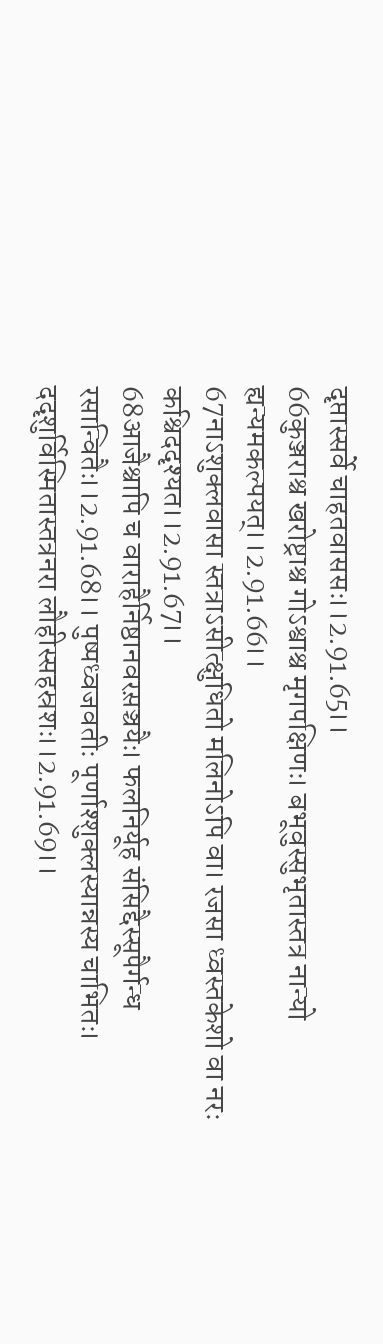दृप्तास्सर्वे चाहतवाससः।।2.91.65।।
66कुञ्जराश्च खरोष्ट्राश्च गोऽश्वाश्च मृगपक्षिणः। बभूवुस्सुभृतास्तत्र नान्यो ह्यन्यमकल्पयत्।।2.91.66।।
67नाऽशुक्लवासा स्तत्राऽसीत्क्षुधितो मलिनोऽपि वा। रजसा ध्वस्तकेशो वा नरः कश्चिददृश्यत।।2.91.67।।
68आजैश्चापि च वाराहैर्निष्ठानवरस़ञ्चयैः। फलनिर्यूह संसिद्दैस्सूपैर्गन्ध रसान्वितैः।।2.91.68।। पुष्पध्वजवतीः पूर्णाश्शुक्लस्यान्नस्य चाभितः। ददृशुर्विस्मितास्तत्रनरा लौहीस्सहस्रशः।।2.91.69।।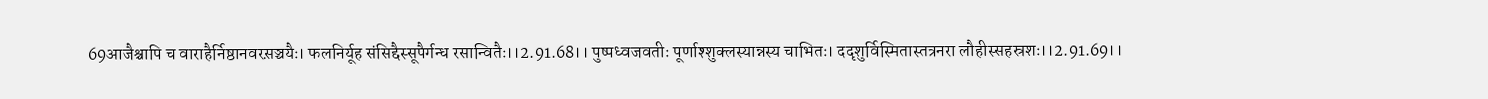69आजैश्चापि च वाराहैर्निष्ठानवरस़ञ्चयैः। फलनिर्यूह संसिद्दैस्सूपैर्गन्ध रसान्वितैः।।2.91.68।। पुष्पध्वजवतीः पूर्णाश्शुक्लस्यान्नस्य चाभितः। ददृशुर्विस्मितास्तत्रनरा लौहीस्सहस्रशः।।2.91.69।।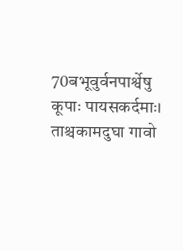70बभूवुर्वनपार्श्वेषु कूपाः पायसकर्दमाः। ताश्चकामदुघा गावो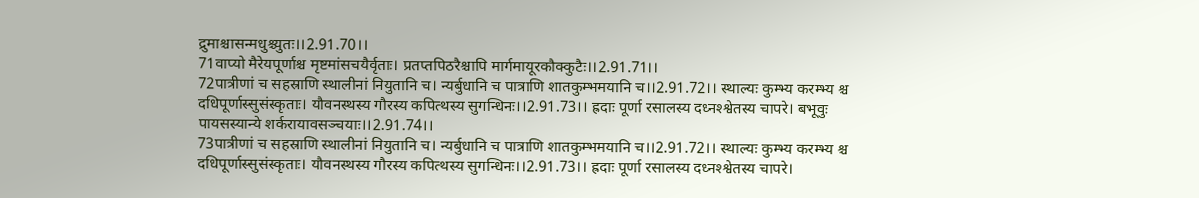द्रुमाश्चासन्मधुश्च्युतः।।2.91.70।।
71वाप्यो मैरेयपूर्णाश्च मृष्टमांसचयैर्वृताः। प्रतप्तपिठरैश्चापि मार्गमायूरकौक्कुटैः।।2.91.71।।
72पात्रीणां च सहस्राणि स्थालीनां नियुतानि च। न्यर्बुधानि च पात्राणि शातकुम्भमयानि च।।2.91.72।। स्थाल्यः कुम्भ्य करम्भ्य श्च दधिपूर्णास्सुसंस्कृताः। यौवनस्थस्य गौरस्य कपित्थस्य सुगन्धिनः।।2.91.73।। ह्रदाः पूर्णा रसालस्य दध्नश्श्वेतस्य चापरे। बभूवुः पायसस्यान्ये शर्करायावसञ्चयाः।।2.91.74।।
73पात्रीणां च सहस्राणि स्थालीनां नियुतानि च। न्यर्बुधानि च पात्राणि शातकुम्भमयानि च।।2.91.72।। स्थाल्यः कुम्भ्य करम्भ्य श्च दधिपूर्णास्सुसंस्कृताः। यौवनस्थस्य गौरस्य कपित्थस्य सुगन्धिनः।।2.91.73।। ह्रदाः पूर्णा रसालस्य दध्नश्श्वेतस्य चापरे।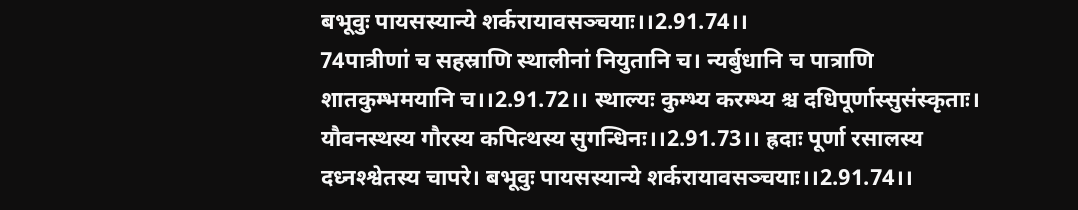बभूवुः पायसस्यान्ये शर्करायावसञ्चयाः।।2.91.74।।
74पात्रीणां च सहस्राणि स्थालीनां नियुतानि च। न्यर्बुधानि च पात्राणि शातकुम्भमयानि च।।2.91.72।। स्थाल्यः कुम्भ्य करम्भ्य श्च दधिपूर्णास्सुसंस्कृताः। यौवनस्थस्य गौरस्य कपित्थस्य सुगन्धिनः।।2.91.73।। ह्रदाः पूर्णा रसालस्य दध्नश्श्वेतस्य चापरे। बभूवुः पायसस्यान्ये शर्करायावसञ्चयाः।।2.91.74।।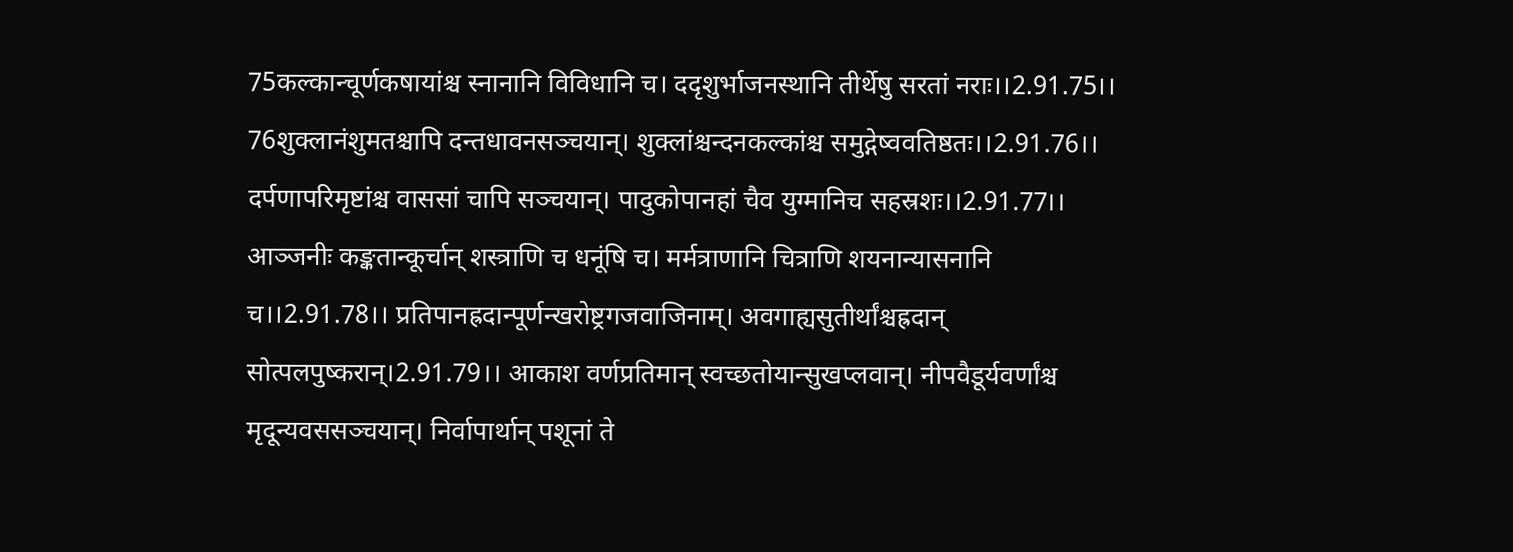75कल्कान्चूर्णकषायांश्च स्नानानि विविधानि च। ददृशुर्भाजनस्थानि तीर्थेषु सरतां नराः।।2.91.75।।
76शुक्लानंशुमतश्चापि दन्तधावनसञ्चयान्। शुक्लांश्चन्दनकल्कांश्च समुद्गेष्ववतिष्ठतः।।2.91.76।। दर्पणापरिमृष्टांश्च वाससां चापि सञ्चयान्। पादुकोपानहां चैव युग्मानिच सहस्रशः।।2.91.77।। आञ्जनीः कङ्कतान्कूर्चान् शस्त्राणि च धनूंषि च। मर्मत्राणानि चित्राणि शयनान्यासनानि च।।2.91.78।। प्रतिपानह्रदान्पूर्णन्खरोष्ट्रगजवाजिनाम्। अवगाह्यसुतीर्थांश्चह्रदान् सोत्पलपुष्करान्।2.91.79।। आकाश वर्णप्रतिमान् स्वच्छतोयान्सुखप्लवान्। नीपवैडूर्यवर्णांश्च मृदून्यवससञ्चयान्। निर्वापार्थान् पशूनां ते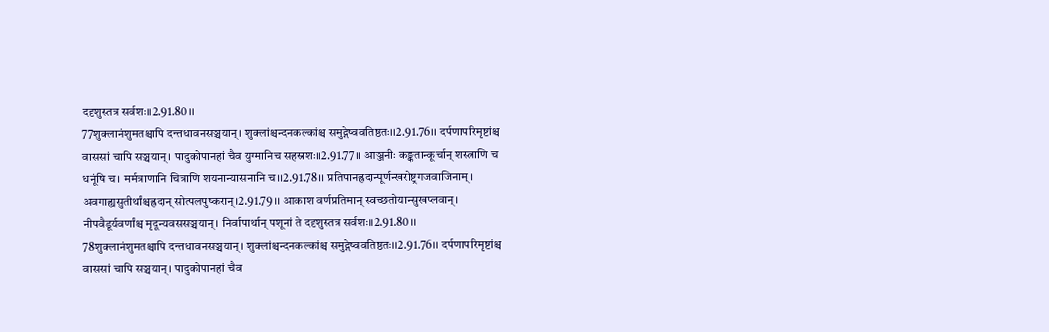ददृशुस्तत्र सर्वशः।।2.91.80।।
77शुक्लानंशुमतश्चापि दन्तधावनसञ्चयान्। शुक्लांश्चन्दनकल्कांश्च समुद्गेष्ववतिष्ठतः।।2.91.76।। दर्पणापरिमृष्टांश्च वाससां चापि सञ्चयान्। पादुकोपानहां चैव युग्मानिच सहस्रशः।।2.91.77।। आञ्जनीः कङ्कतान्कूर्चान् शस्त्राणि च धनूंषि च। मर्मत्राणानि चित्राणि शयनान्यासनानि च।।2.91.78।। प्रतिपानह्रदान्पूर्णन्खरोष्ट्रगजवाजिनाम्। अवगाह्यसुतीर्थांश्चह्रदान् सोत्पलपुष्करान्।2.91.79।। आकाश वर्णप्रतिमान् स्वच्छतोयान्सुखप्लवान्। नीपवैडूर्यवर्णांश्च मृदून्यवससञ्चयान्। निर्वापार्थान् पशूनां ते ददृशुस्तत्र सर्वशः।।2.91.80।।
78शुक्लानंशुमतश्चापि दन्तधावनसञ्चयान्। शुक्लांश्चन्दनकल्कांश्च समुद्गेष्ववतिष्ठतः।।2.91.76।। दर्पणापरिमृष्टांश्च वाससां चापि सञ्चयान्। पादुकोपानहां चैव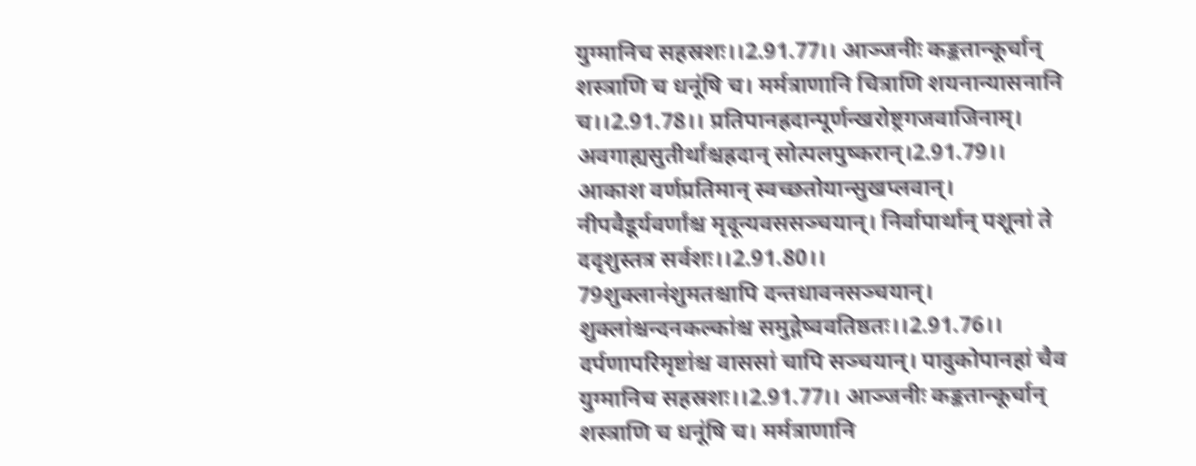युग्मानिच सहस्रशः।।2.91.77।। आञ्जनीः कङ्कतान्कूर्चान् शस्त्राणि च धनूंषि च। मर्मत्राणानि चित्राणि शयनान्यासनानि च।।2.91.78।। प्रतिपानह्रदान्पूर्णन्खरोष्ट्रगजवाजिनाम्। अवगाह्यसुतीर्थांश्चह्रदान् सोत्पलपुष्करान्।2.91.79।। आकाश वर्णप्रतिमान् स्वच्छतोयान्सुखप्लवान्। नीपवैडूर्यवर्णांश्च मृदून्यवससञ्चयान्। निर्वापार्थान् पशूनां ते ददृशुस्तत्र सर्वशः।।2.91.80।।
79शुक्लानंशुमतश्चापि दन्तधावनसञ्चयान्। शुक्लांश्चन्दनकल्कांश्च समुद्गेष्ववतिष्ठतः।।2.91.76।। दर्पणापरिमृष्टांश्च वाससां चापि सञ्चयान्। पादुकोपानहां चैव युग्मानिच सहस्रशः।।2.91.77।। आञ्जनीः कङ्कतान्कूर्चान् शस्त्राणि च धनूंषि च। मर्मत्राणानि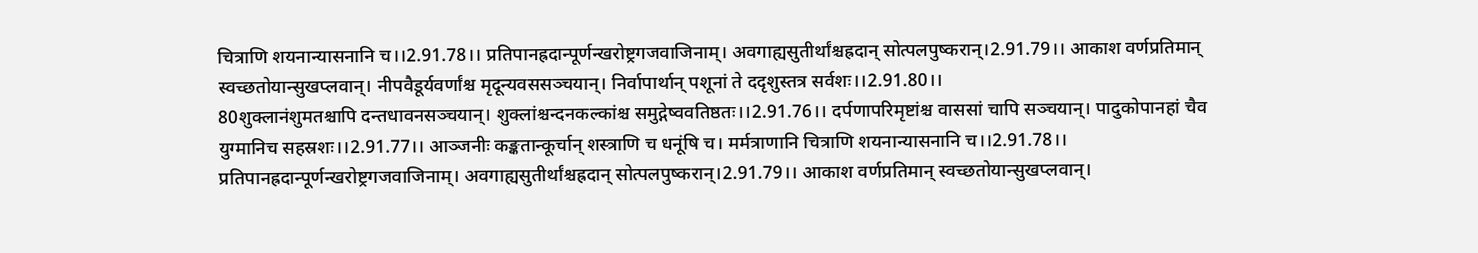चित्राणि शयनान्यासनानि च।।2.91.78।। प्रतिपानह्रदान्पूर्णन्खरोष्ट्रगजवाजिनाम्। अवगाह्यसुतीर्थांश्चह्रदान् सोत्पलपुष्करान्।2.91.79।। आकाश वर्णप्रतिमान् स्वच्छतोयान्सुखप्लवान्। नीपवैडूर्यवर्णांश्च मृदून्यवससञ्चयान्। निर्वापार्थान् पशूनां ते ददृशुस्तत्र सर्वशः।।2.91.80।।
80शुक्लानंशुमतश्चापि दन्तधावनसञ्चयान्। शुक्लांश्चन्दनकल्कांश्च समुद्गेष्ववतिष्ठतः।।2.91.76।। दर्पणापरिमृष्टांश्च वाससां चापि सञ्चयान्। पादुकोपानहां चैव युग्मानिच सहस्रशः।।2.91.77।। आञ्जनीः कङ्कतान्कूर्चान् शस्त्राणि च धनूंषि च। मर्मत्राणानि चित्राणि शयनान्यासनानि च।।2.91.78।। प्रतिपानह्रदान्पूर्णन्खरोष्ट्रगजवाजिनाम्। अवगाह्यसुतीर्थांश्चह्रदान् सोत्पलपुष्करान्।2.91.79।। आकाश वर्णप्रतिमान् स्वच्छतोयान्सुखप्लवान्।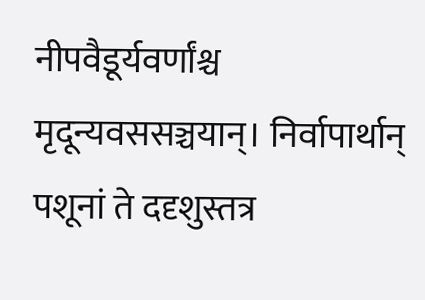नीपवैडूर्यवर्णांश्च मृदून्यवससञ्चयान्। निर्वापार्थान् पशूनां ते ददृशुस्तत्र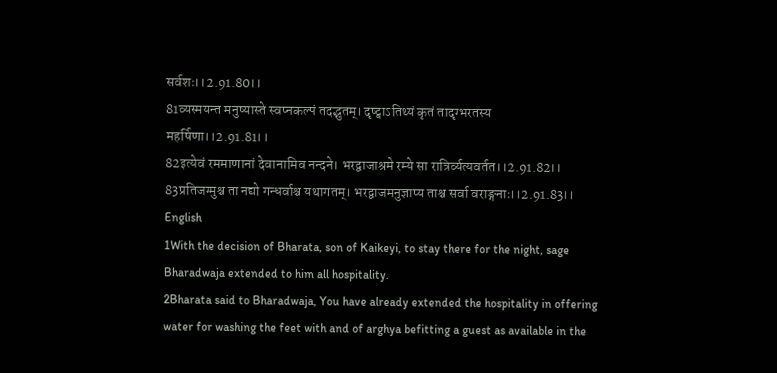सर्वशः।।2.91.80।।
81व्यस्मयन्त मनुष्यास्ते स्वप्नकल्पं तदद्भुतम्। दृष्ट्वाऽतिथ्यं कृतं तादृग्भरतस्य महर्षिणा।।2.91.81।।
82इत्येवं रममाणानां देवानामिव नन्दने। भरद्वाजाश्रमे रम्ये सा रात्रिर्व्यत्यवर्तत।।2.91.82।।
83प्रतिजग्मुश्च ता नद्यो गन्धर्वाश्च यथागतम्। भरद्वाजमनुज्ञाप्य ताश्च सर्वा वराङ्गनाः।।2.91.83।।
English
1With the decision of Bharata, son of Kaikeyi, to stay there for the night, sage Bharadwaja extended to him all hospitality.
2Bharata said to Bharadwaja, You have already extended the hospitality in offering water for washing the feet with and of arghya befitting a guest as available in the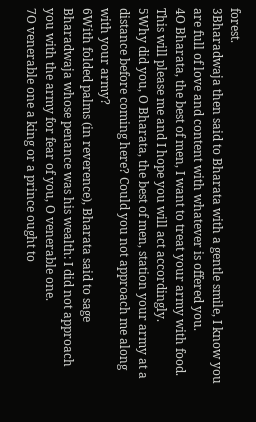forest.
3Bharadwaja then said to Bharata with a gentle smile, I know you are full of love and content with whatever is offered you.
4O Bharata, the best of men, I want to treat your army with food. This will please me and I hope you will act accordingly.
5Why did you, O Bharata, the best of men, station your army at a distance before coming here? Could you not approach me along with your army?
6With folded palms (in reverence), Bharata said to sage Bharadwaja whose penance was his wealth: I did not approach you with the army for fear of you, O venerable one.
7O venerable one a king or a prince ought to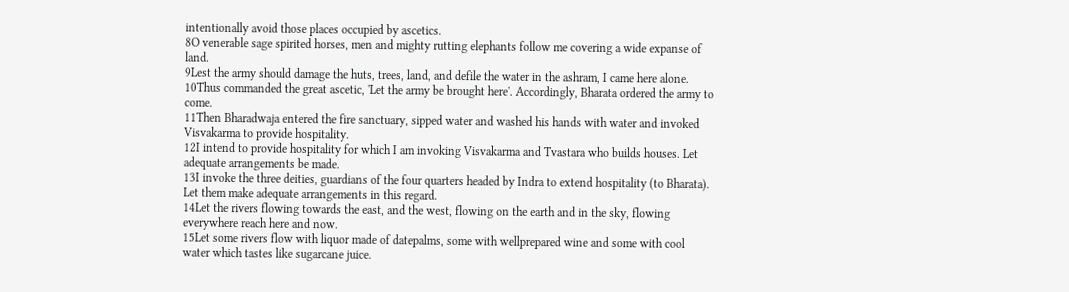intentionally avoid those places occupied by ascetics.
8O venerable sage spirited horses, men and mighty rutting elephants follow me covering a wide expanse of land.
9Lest the army should damage the huts, trees, land, and defile the water in the ashram, I came here alone.
10Thus commanded the great ascetic, 'Let the army be brought here'. Accordingly, Bharata ordered the army to come.
11Then Bharadwaja entered the fire sanctuary, sipped water and washed his hands with water and invoked Visvakarma to provide hospitality.
12I intend to provide hospitality for which I am invoking Visvakarma and Tvastara who builds houses. Let adequate arrangements be made.
13I invoke the three deities, guardians of the four quarters headed by Indra to extend hospitality (to Bharata). Let them make adequate arrangements in this regard.
14Let the rivers flowing towards the east, and the west, flowing on the earth and in the sky, flowing everywhere reach here and now.
15Let some rivers flow with liquor made of datepalms, some with wellprepared wine and some with cool water which tastes like sugarcane juice.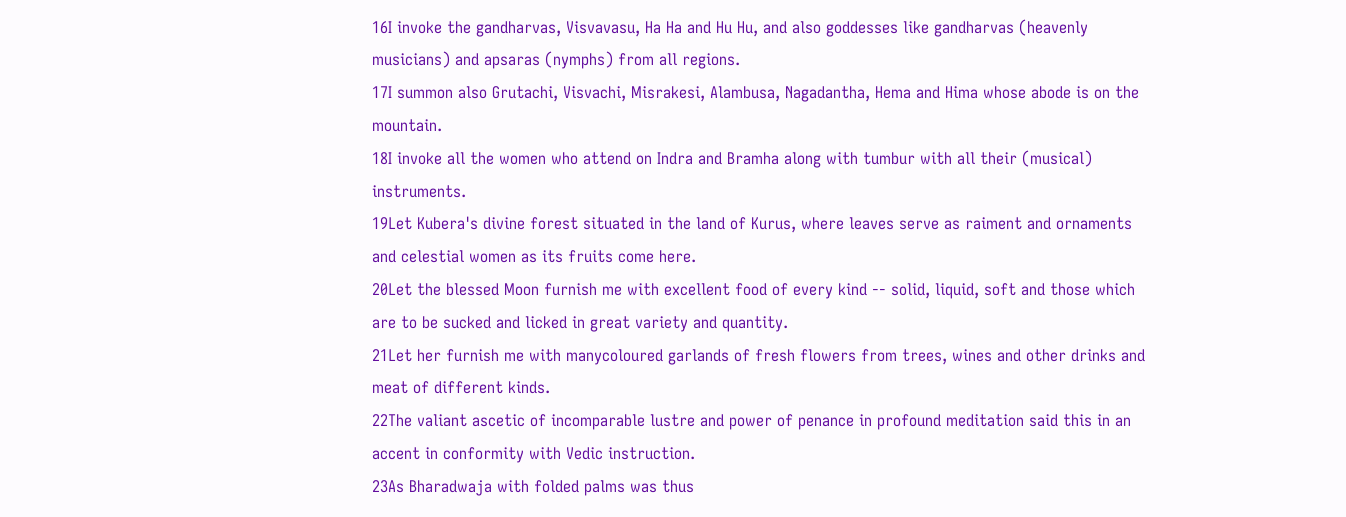16I invoke the gandharvas, Visvavasu, Ha Ha and Hu Hu, and also goddesses like gandharvas (heavenly musicians) and apsaras (nymphs) from all regions.
17I summon also Grutachi, Visvachi, Misrakesi, Alambusa, Nagadantha, Hema and Hima whose abode is on the mountain.
18I invoke all the women who attend on Indra and Bramha along with tumbur with all their (musical) instruments.
19Let Kubera's divine forest situated in the land of Kurus, where leaves serve as raiment and ornaments and celestial women as its fruits come here.
20Let the blessed Moon furnish me with excellent food of every kind -- solid, liquid, soft and those which are to be sucked and licked in great variety and quantity.
21Let her furnish me with manycoloured garlands of fresh flowers from trees, wines and other drinks and meat of different kinds.
22The valiant ascetic of incomparable lustre and power of penance in profound meditation said this in an accent in conformity with Vedic instruction.
23As Bharadwaja with folded palms was thus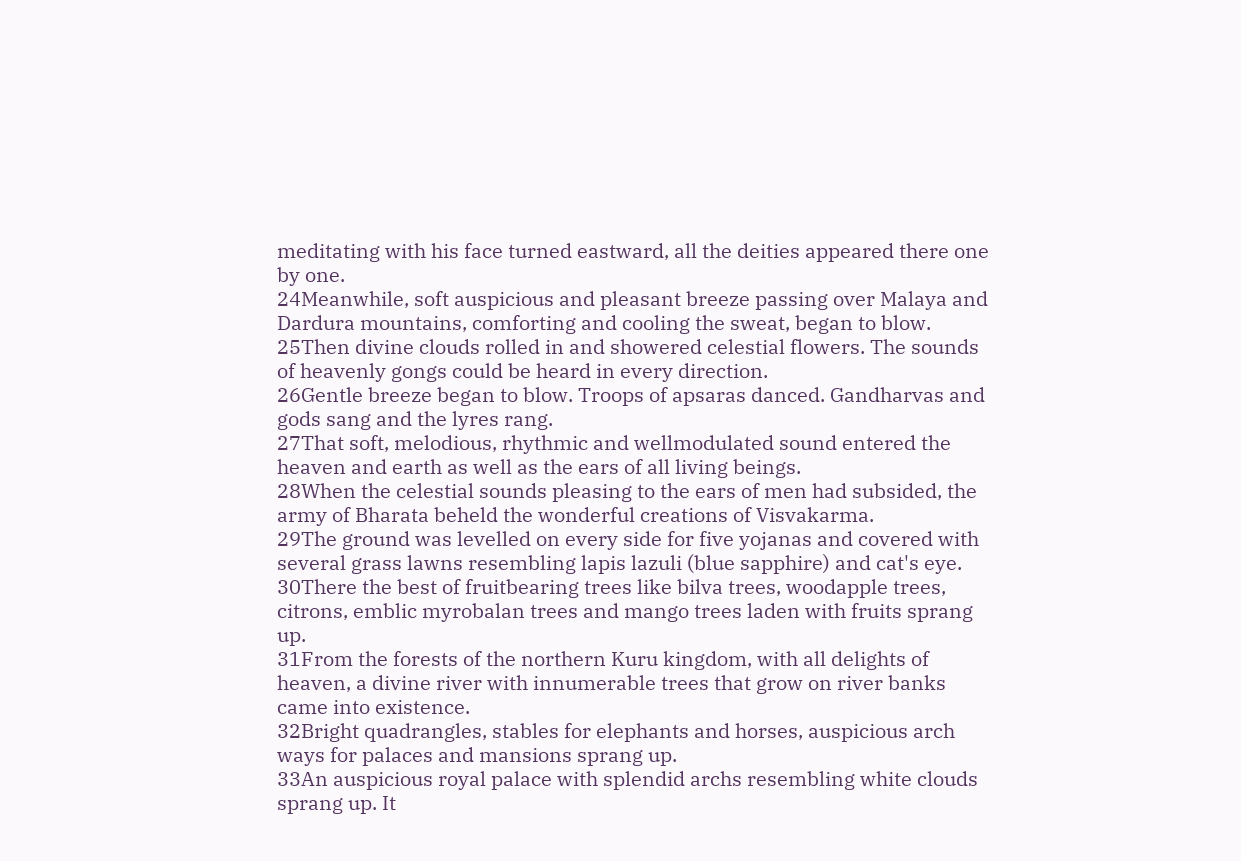meditating with his face turned eastward, all the deities appeared there one by one.
24Meanwhile, soft auspicious and pleasant breeze passing over Malaya and Dardura mountains, comforting and cooling the sweat, began to blow.
25Then divine clouds rolled in and showered celestial flowers. The sounds of heavenly gongs could be heard in every direction.
26Gentle breeze began to blow. Troops of apsaras danced. Gandharvas and gods sang and the lyres rang.
27That soft, melodious, rhythmic and wellmodulated sound entered the heaven and earth as well as the ears of all living beings.
28When the celestial sounds pleasing to the ears of men had subsided, the army of Bharata beheld the wonderful creations of Visvakarma.
29The ground was levelled on every side for five yojanas and covered with several grass lawns resembling lapis lazuli (blue sapphire) and cat's eye.
30There the best of fruitbearing trees like bilva trees, woodapple trees, citrons, emblic myrobalan trees and mango trees laden with fruits sprang up.
31From the forests of the northern Kuru kingdom, with all delights of heaven, a divine river with innumerable trees that grow on river banks came into existence.
32Bright quadrangles, stables for elephants and horses, auspicious arch ways for palaces and mansions sprang up.
33An auspicious royal palace with splendid archs resembling white clouds sprang up. It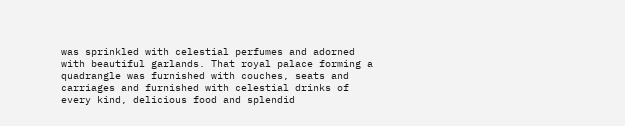was sprinkled with celestial perfumes and adorned with beautiful garlands. That royal palace forming a quadrangle was furnished with couches, seats and carriages and furnished with celestial drinks of every kind, delicious food and splendid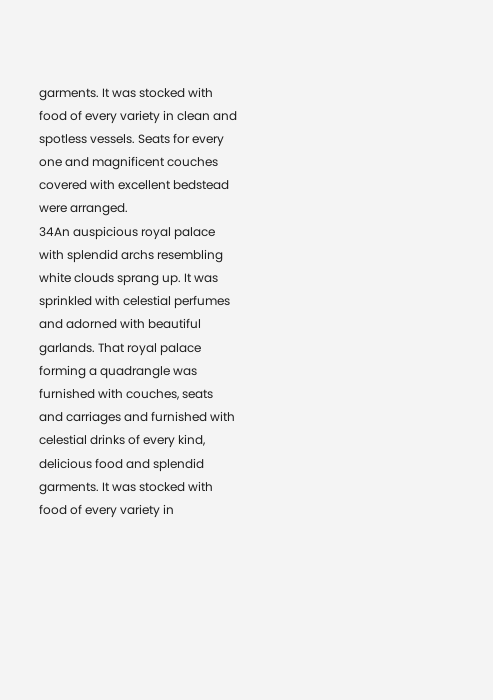garments. It was stocked with food of every variety in clean and spotless vessels. Seats for every one and magnificent couches covered with excellent bedstead were arranged.
34An auspicious royal palace with splendid archs resembling white clouds sprang up. It was sprinkled with celestial perfumes and adorned with beautiful garlands. That royal palace forming a quadrangle was furnished with couches, seats and carriages and furnished with celestial drinks of every kind, delicious food and splendid garments. It was stocked with food of every variety in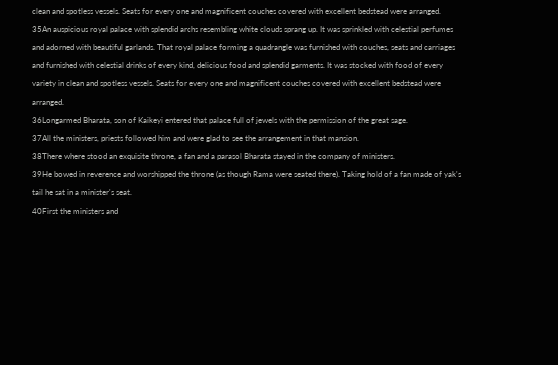clean and spotless vessels. Seats for every one and magnificent couches covered with excellent bedstead were arranged.
35An auspicious royal palace with splendid archs resembling white clouds sprang up. It was sprinkled with celestial perfumes and adorned with beautiful garlands. That royal palace forming a quadrangle was furnished with couches, seats and carriages and furnished with celestial drinks of every kind, delicious food and splendid garments. It was stocked with food of every variety in clean and spotless vessels. Seats for every one and magnificent couches covered with excellent bedstead were arranged.
36Longarmed Bharata, son of Kaikeyi entered that palace full of jewels with the permission of the great sage.
37All the ministers, priests followed him and were glad to see the arrangement in that mansion.
38There where stood an exquisite throne, a fan and a parasol Bharata stayed in the company of ministers.
39He bowed in reverence and worshipped the throne (as though Rama were seated there). Taking hold of a fan made of yak's tail he sat in a minister's seat.
40First the ministers and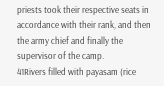priests took their respective seats in accordance with their rank, and then the army chief and finally the supervisor of the camp.
41Rivers filled with payasam (rice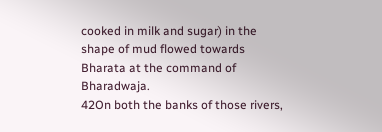cooked in milk and sugar) in the shape of mud flowed towards Bharata at the command of Bharadwaja.
42On both the banks of those rivers,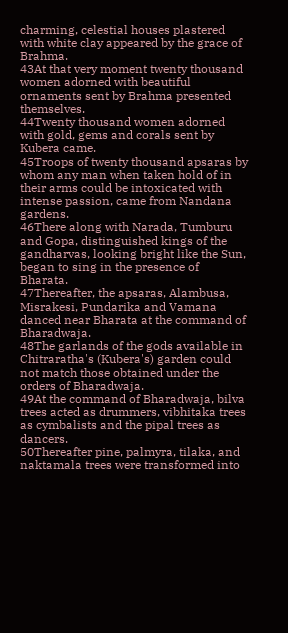charming, celestial houses plastered with white clay appeared by the grace of Brahma.
43At that very moment twenty thousand women adorned with beautiful ornaments sent by Brahma presented themselves.
44Twenty thousand women adorned with gold, gems and corals sent by Kubera came.
45Troops of twenty thousand apsaras by whom any man when taken hold of in their arms could be intoxicated with intense passion, came from Nandana gardens.
46There along with Narada, Tumburu and Gopa, distinguished kings of the gandharvas, looking bright like the Sun, began to sing in the presence of Bharata.
47Thereafter, the apsaras, Alambusa, Misrakesi, Pundarika and Vamana danced near Bharata at the command of Bharadwaja.
48The garlands of the gods available in Chitraratha's (Kubera's) garden could not match those obtained under the orders of Bharadwaja.
49At the command of Bharadwaja, bilva trees acted as drummers, vibhitaka trees as cymbalists and the pipal trees as dancers.
50Thereafter pine, palmyra, tilaka, and naktamala trees were transformed into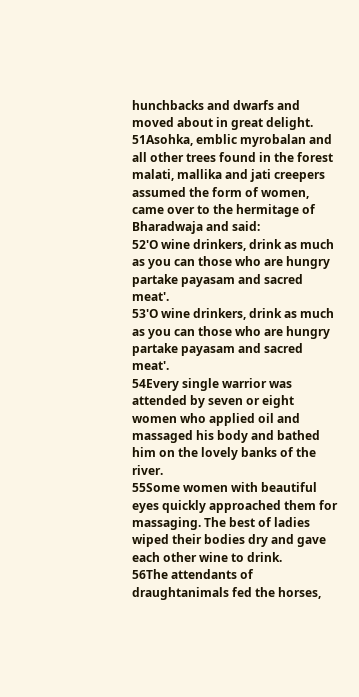hunchbacks and dwarfs and moved about in great delight.
51Asohka, emblic myrobalan and all other trees found in the forest malati, mallika and jati creepers assumed the form of women, came over to the hermitage of Bharadwaja and said:
52'O wine drinkers, drink as much as you can those who are hungry partake payasam and sacred meat'.
53'O wine drinkers, drink as much as you can those who are hungry partake payasam and sacred meat'.
54Every single warrior was attended by seven or eight women who applied oil and massaged his body and bathed him on the lovely banks of the river.
55Some women with beautiful eyes quickly approached them for massaging. The best of ladies wiped their bodies dry and gave each other wine to drink.
56The attendants of draughtanimals fed the horses,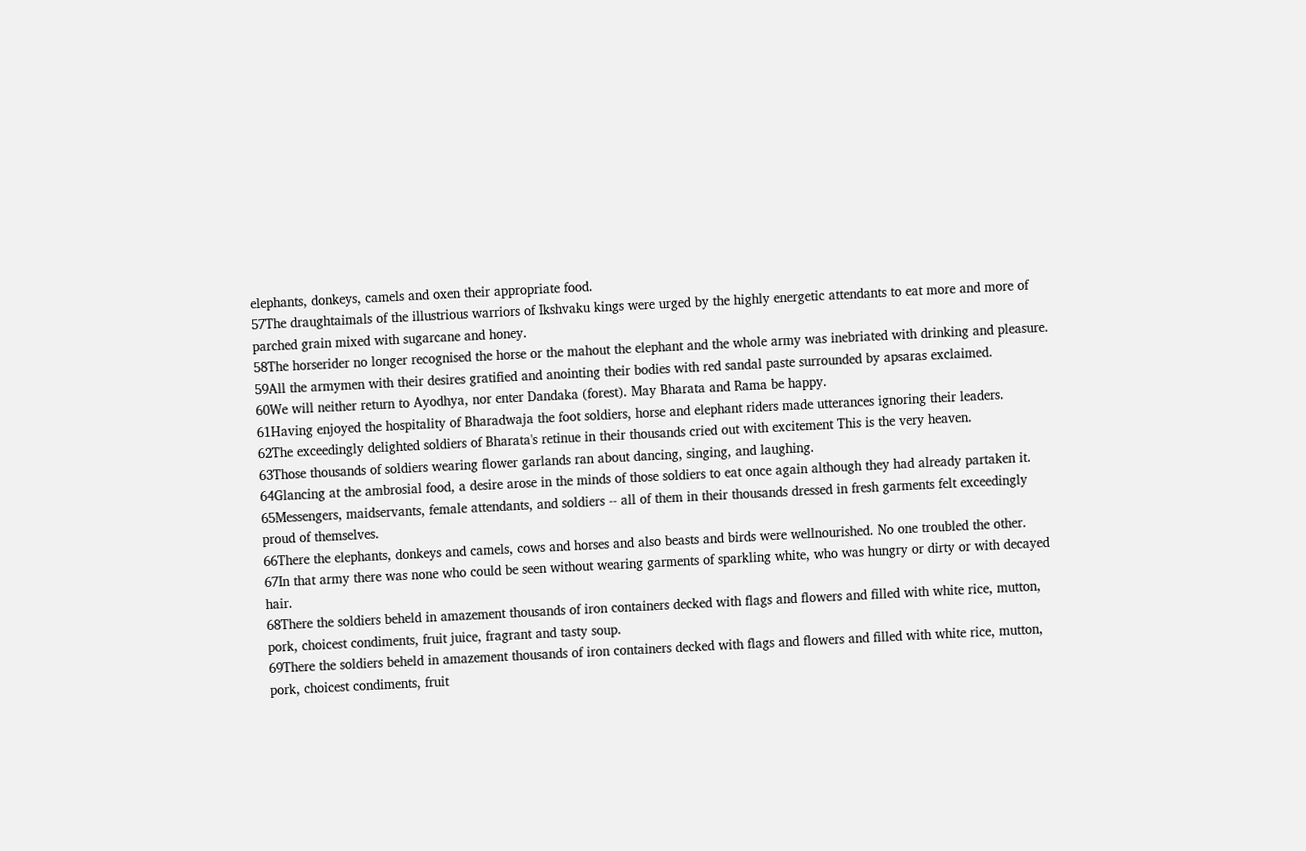elephants, donkeys, camels and oxen their appropriate food.
57The draughtaimals of the illustrious warriors of Ikshvaku kings were urged by the highly energetic attendants to eat more and more of parched grain mixed with sugarcane and honey.
58The horserider no longer recognised the horse or the mahout the elephant and the whole army was inebriated with drinking and pleasure.
59All the armymen with their desires gratified and anointing their bodies with red sandal paste surrounded by apsaras exclaimed.
60We will neither return to Ayodhya, nor enter Dandaka (forest). May Bharata and Rama be happy.
61Having enjoyed the hospitality of Bharadwaja the foot soldiers, horse and elephant riders made utterances ignoring their leaders.
62The exceedingly delighted soldiers of Bharata's retinue in their thousands cried out with excitement This is the very heaven.
63Those thousands of soldiers wearing flower garlands ran about dancing, singing, and laughing.
64Glancing at the ambrosial food, a desire arose in the minds of those soldiers to eat once again although they had already partaken it.
65Messengers, maidservants, female attendants, and soldiers -- all of them in their thousands dressed in fresh garments felt exceedingly proud of themselves.
66There the elephants, donkeys and camels, cows and horses and also beasts and birds were wellnourished. No one troubled the other.
67In that army there was none who could be seen without wearing garments of sparkling white, who was hungry or dirty or with decayed hair.
68There the soldiers beheld in amazement thousands of iron containers decked with flags and flowers and filled with white rice, mutton, pork, choicest condiments, fruit juice, fragrant and tasty soup.
69There the soldiers beheld in amazement thousands of iron containers decked with flags and flowers and filled with white rice, mutton, pork, choicest condiments, fruit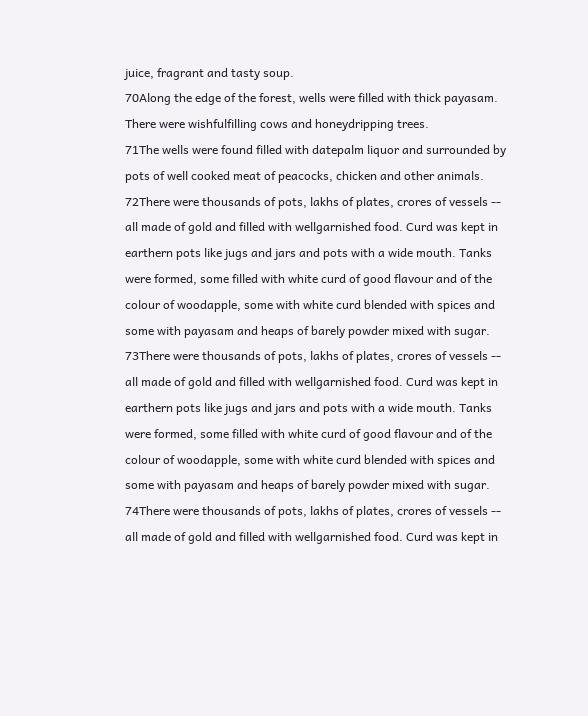juice, fragrant and tasty soup.
70Along the edge of the forest, wells were filled with thick payasam. There were wishfulfilling cows and honeydripping trees.
71The wells were found filled with datepalm liquor and surrounded by pots of well cooked meat of peacocks, chicken and other animals.
72There were thousands of pots, lakhs of plates, crores of vessels -- all made of gold and filled with wellgarnished food. Curd was kept in earthern pots like jugs and jars and pots with a wide mouth. Tanks were formed, some filled with white curd of good flavour and of the colour of woodapple, some with white curd blended with spices and some with payasam and heaps of barely powder mixed with sugar.
73There were thousands of pots, lakhs of plates, crores of vessels -- all made of gold and filled with wellgarnished food. Curd was kept in earthern pots like jugs and jars and pots with a wide mouth. Tanks were formed, some filled with white curd of good flavour and of the colour of woodapple, some with white curd blended with spices and some with payasam and heaps of barely powder mixed with sugar.
74There were thousands of pots, lakhs of plates, crores of vessels -- all made of gold and filled with wellgarnished food. Curd was kept in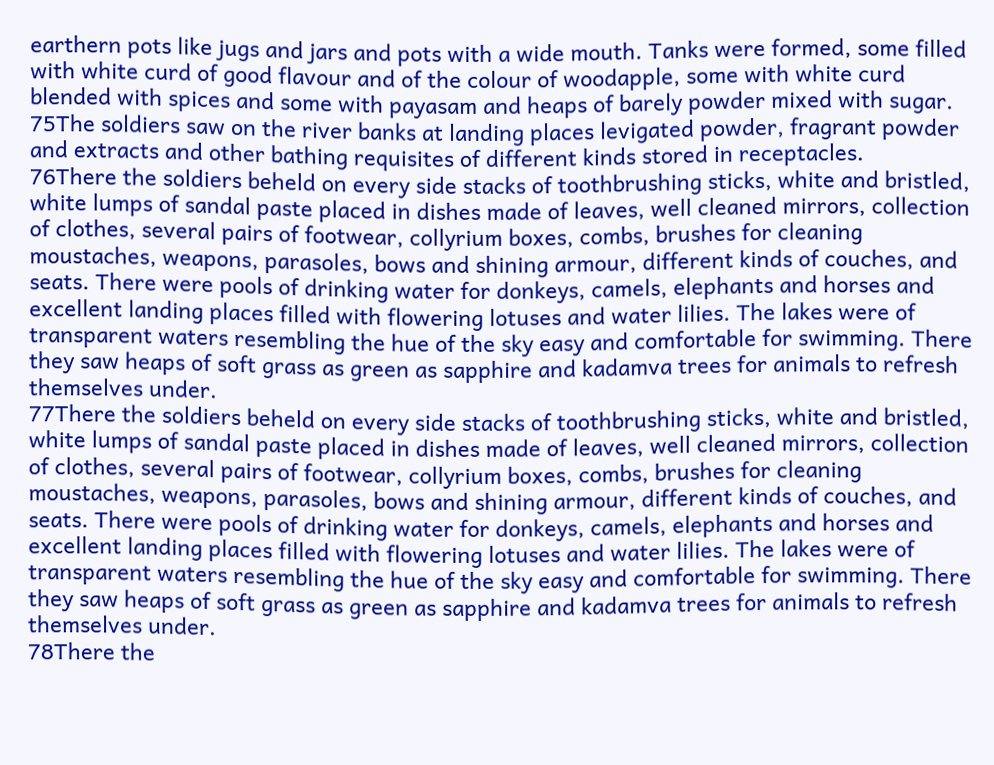earthern pots like jugs and jars and pots with a wide mouth. Tanks were formed, some filled with white curd of good flavour and of the colour of woodapple, some with white curd blended with spices and some with payasam and heaps of barely powder mixed with sugar.
75The soldiers saw on the river banks at landing places levigated powder, fragrant powder and extracts and other bathing requisites of different kinds stored in receptacles.
76There the soldiers beheld on every side stacks of toothbrushing sticks, white and bristled, white lumps of sandal paste placed in dishes made of leaves, well cleaned mirrors, collection of clothes, several pairs of footwear, collyrium boxes, combs, brushes for cleaning moustaches, weapons, parasoles, bows and shining armour, different kinds of couches, and seats. There were pools of drinking water for donkeys, camels, elephants and horses and excellent landing places filled with flowering lotuses and water lilies. The lakes were of transparent waters resembling the hue of the sky easy and comfortable for swimming. There they saw heaps of soft grass as green as sapphire and kadamva trees for animals to refresh themselves under.
77There the soldiers beheld on every side stacks of toothbrushing sticks, white and bristled, white lumps of sandal paste placed in dishes made of leaves, well cleaned mirrors, collection of clothes, several pairs of footwear, collyrium boxes, combs, brushes for cleaning moustaches, weapons, parasoles, bows and shining armour, different kinds of couches, and seats. There were pools of drinking water for donkeys, camels, elephants and horses and excellent landing places filled with flowering lotuses and water lilies. The lakes were of transparent waters resembling the hue of the sky easy and comfortable for swimming. There they saw heaps of soft grass as green as sapphire and kadamva trees for animals to refresh themselves under.
78There the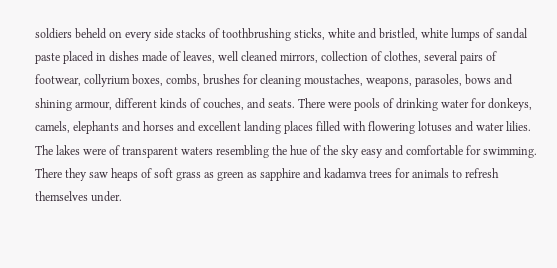soldiers beheld on every side stacks of toothbrushing sticks, white and bristled, white lumps of sandal paste placed in dishes made of leaves, well cleaned mirrors, collection of clothes, several pairs of footwear, collyrium boxes, combs, brushes for cleaning moustaches, weapons, parasoles, bows and shining armour, different kinds of couches, and seats. There were pools of drinking water for donkeys, camels, elephants and horses and excellent landing places filled with flowering lotuses and water lilies. The lakes were of transparent waters resembling the hue of the sky easy and comfortable for swimming. There they saw heaps of soft grass as green as sapphire and kadamva trees for animals to refresh themselves under.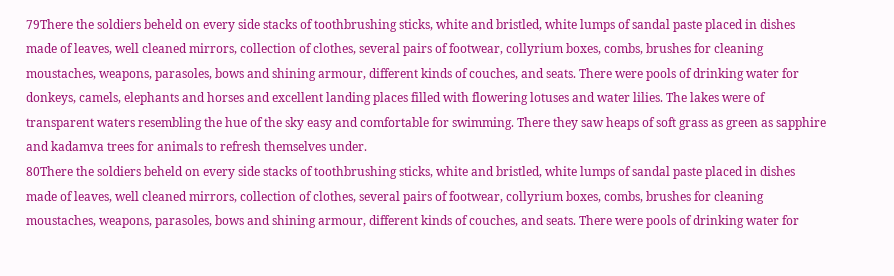79There the soldiers beheld on every side stacks of toothbrushing sticks, white and bristled, white lumps of sandal paste placed in dishes made of leaves, well cleaned mirrors, collection of clothes, several pairs of footwear, collyrium boxes, combs, brushes for cleaning moustaches, weapons, parasoles, bows and shining armour, different kinds of couches, and seats. There were pools of drinking water for donkeys, camels, elephants and horses and excellent landing places filled with flowering lotuses and water lilies. The lakes were of transparent waters resembling the hue of the sky easy and comfortable for swimming. There they saw heaps of soft grass as green as sapphire and kadamva trees for animals to refresh themselves under.
80There the soldiers beheld on every side stacks of toothbrushing sticks, white and bristled, white lumps of sandal paste placed in dishes made of leaves, well cleaned mirrors, collection of clothes, several pairs of footwear, collyrium boxes, combs, brushes for cleaning moustaches, weapons, parasoles, bows and shining armour, different kinds of couches, and seats. There were pools of drinking water for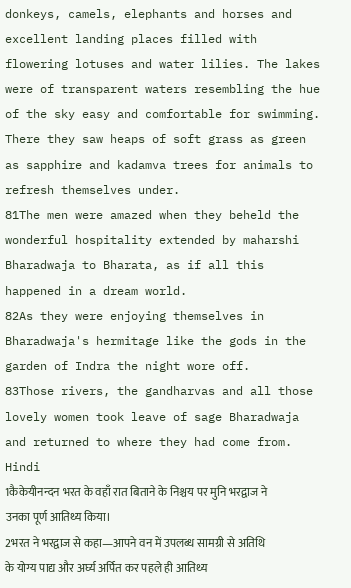donkeys, camels, elephants and horses and excellent landing places filled with flowering lotuses and water lilies. The lakes were of transparent waters resembling the hue of the sky easy and comfortable for swimming. There they saw heaps of soft grass as green as sapphire and kadamva trees for animals to refresh themselves under.
81The men were amazed when they beheld the wonderful hospitality extended by maharshi Bharadwaja to Bharata, as if all this happened in a dream world.
82As they were enjoying themselves in Bharadwaja's hermitage like the gods in the garden of Indra the night wore off.
83Those rivers, the gandharvas and all those lovely women took leave of sage Bharadwaja and returned to where they had come from.
Hindi
1कैकेयीनन्दन भरत के वहाँ रात बिताने के निश्चय पर मुनि भरद्वाज ने उनका पूर्ण आतिथ्य किया।
2भरत ने भरद्वाज से कहा—आपने वन में उपलब्ध सामग्री से अतिथि के योग्य पाद्य और अर्घ्य अर्पित कर पहले ही आतिथ्य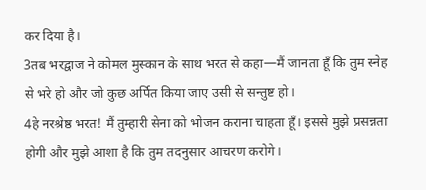कर दिया है।
3तब भरद्वाज ने कोमल मुस्कान के साथ भरत से कहा—मैं जानता हूँ कि तुम स्नेह से भरे हो और जो कुछ अर्पित किया जाए उसी से सन्तुष्ट हो।
4हे नरश्रेष्ठ भरत! मैं तुम्हारी सेना को भोजन कराना चाहता हूँ। इससे मुझे प्रसन्नता होगी और मुझे आशा है कि तुम तदनुसार आचरण करोगे।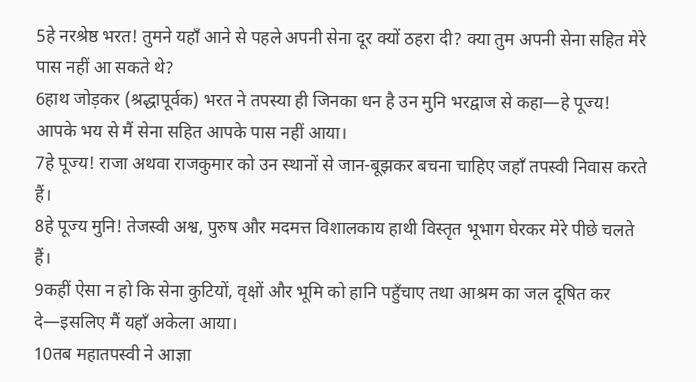5हे नरश्रेष्ठ भरत! तुमने यहाँ आने से पहले अपनी सेना दूर क्यों ठहरा दी? क्या तुम अपनी सेना सहित मेरे पास नहीं आ सकते थे?
6हाथ जोड़कर (श्रद्धापूर्वक) भरत ने तपस्या ही जिनका धन है उन मुनि भरद्वाज से कहा—हे पूज्य! आपके भय से मैं सेना सहित आपके पास नहीं आया।
7हे पूज्य! राजा अथवा राजकुमार को उन स्थानों से जान-बूझकर बचना चाहिए जहाँ तपस्वी निवास करते हैं।
8हे पूज्य मुनि! तेजस्वी अश्व, पुरुष और मदमत्त विशालकाय हाथी विस्तृत भूभाग घेरकर मेरे पीछे चलते हैं।
9कहीं ऐसा न हो कि सेना कुटियों, वृक्षों और भूमि को हानि पहुँचाए तथा आश्रम का जल दूषित कर दे—इसलिए मैं यहाँ अकेला आया।
10तब महातपस्वी ने आज्ञा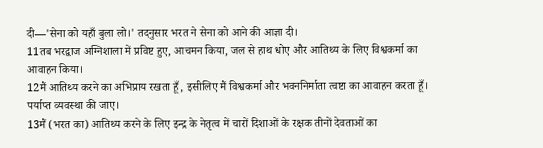दी—'सेना को यहाँ बुला लो।' तदनुसार भरत ने सेना को आने की आज्ञा दी।
11तब भरद्वाज अग्निशाला में प्रविष्ट हुए, आचमन किया, जल से हाथ धोए और आतिथ्य के लिए विश्वकर्मा का आवाहन किया।
12मैं आतिथ्य करने का अभिप्राय रखता हूँ, इसीलिए मैं विश्वकर्मा और भवननिर्माता त्वष्टा का आवाहन करता हूँ। पर्याप्त व्यवस्था की जाए।
13मैं (भरत का) आतिथ्य करने के लिए इन्द्र के नेतृत्व में चारों दिशाओं के रक्षक तीनों देवताओं का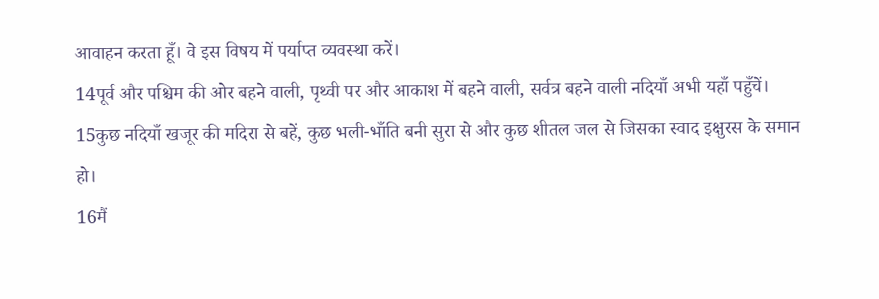आवाहन करता हूँ। वे इस विषय में पर्याप्त व्यवस्था करें।
14पूर्व और पश्चिम की ओर बहने वाली, पृथ्वी पर और आकाश में बहने वाली, सर्वत्र बहने वाली नदियाँ अभी यहाँ पहुँचें।
15कुछ नदियाँ खजूर की मदिरा से बहें, कुछ भली-भाँति बनी सुरा से और कुछ शीतल जल से जिसका स्वाद इक्षुरस के समान हो।
16मैं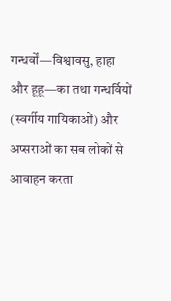गन्धर्वों—विश्वावसु, हाहा और हूहू—का तथा गन्धर्वियों (स्वर्गीय गायिकाओं) और अप्सराओं का सब लोकों से आवाहन करता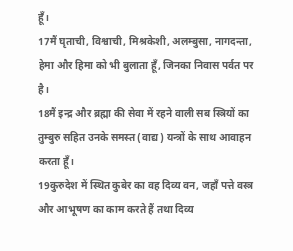हूँ।
17मैं घृताची, विश्वाची, मिश्रकेशी, अलम्बुसा, नागदन्ता, हेमा और हिमा को भी बुलाता हूँ, जिनका निवास पर्वत पर है।
18मैं इन्द्र और ब्रह्मा की सेवा में रहने वाली सब स्त्रियों का तुम्बुरु सहित उनके समस्त (वाद्य) यन्त्रों के साथ आवाहन करता हूँ।
19कुरुदेश में स्थित कुबेर का वह दिव्य वन, जहाँ पत्ते वस्त्र और आभूषण का काम करते हैं तथा दिव्य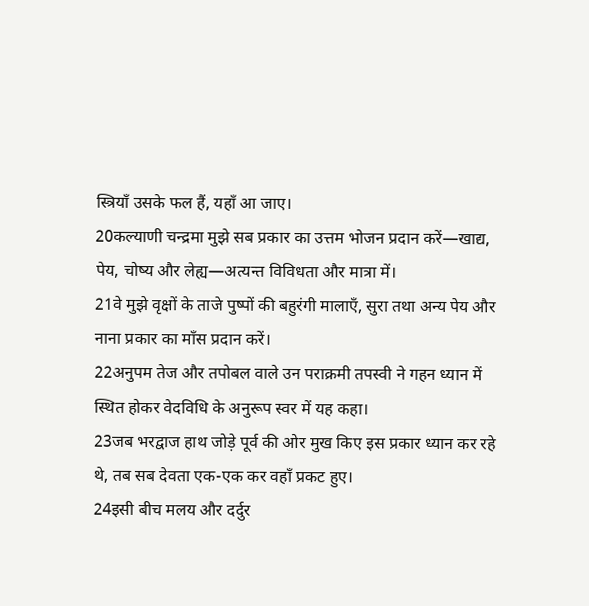स्त्रियाँ उसके फल हैं, यहाँ आ जाए।
20कल्याणी चन्द्रमा मुझे सब प्रकार का उत्तम भोजन प्रदान करें—खाद्य, पेय, चोष्य और लेह्य—अत्यन्त विविधता और मात्रा में।
21वे मुझे वृक्षों के ताजे पुष्पों की बहुरंगी मालाएँ, सुरा तथा अन्य पेय और नाना प्रकार का माँस प्रदान करें।
22अनुपम तेज और तपोबल वाले उन पराक्रमी तपस्वी ने गहन ध्यान में स्थित होकर वेदविधि के अनुरूप स्वर में यह कहा।
23जब भरद्वाज हाथ जोड़े पूर्व की ओर मुख किए इस प्रकार ध्यान कर रहे थे, तब सब देवता एक-एक कर वहाँ प्रकट हुए।
24इसी बीच मलय और दर्दुर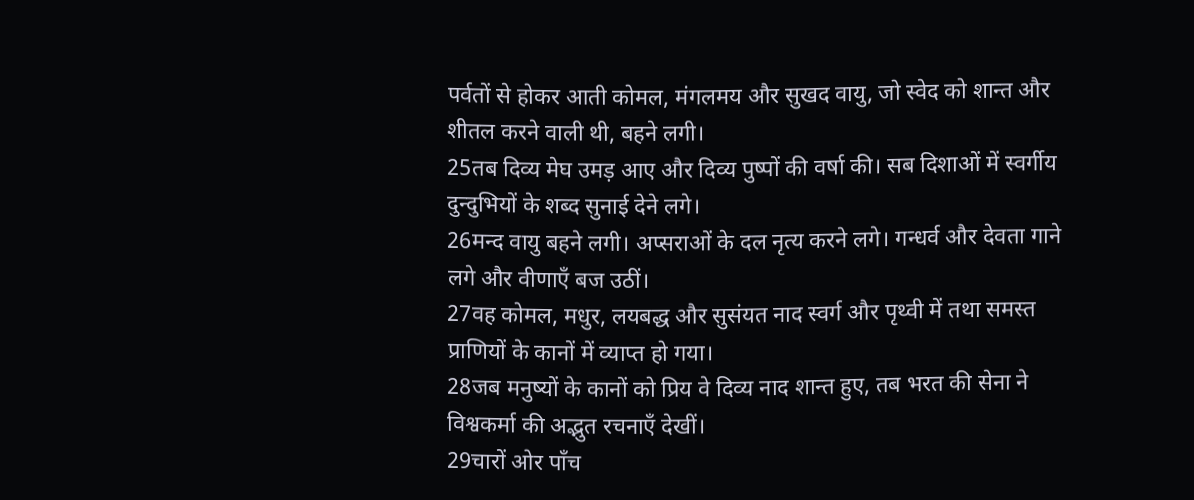पर्वतों से होकर आती कोमल, मंगलमय और सुखद वायु, जो स्वेद को शान्त और शीतल करने वाली थी, बहने लगी।
25तब दिव्य मेघ उमड़ आए और दिव्य पुष्पों की वर्षा की। सब दिशाओं में स्वर्गीय दुन्दुभियों के शब्द सुनाई देने लगे।
26मन्द वायु बहने लगी। अप्सराओं के दल नृत्य करने लगे। गन्धर्व और देवता गाने लगे और वीणाएँ बज उठीं।
27वह कोमल, मधुर, लयबद्ध और सुसंयत नाद स्वर्ग और पृथ्वी में तथा समस्त प्राणियों के कानों में व्याप्त हो गया।
28जब मनुष्यों के कानों को प्रिय वे दिव्य नाद शान्त हुए, तब भरत की सेना ने विश्वकर्मा की अद्भुत रचनाएँ देखीं।
29चारों ओर पाँच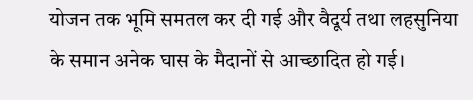योजन तक भूमि समतल कर दी गई और वैदूर्य तथा लहसुनिया के समान अनेक घास के मैदानों से आच्छादित हो गई।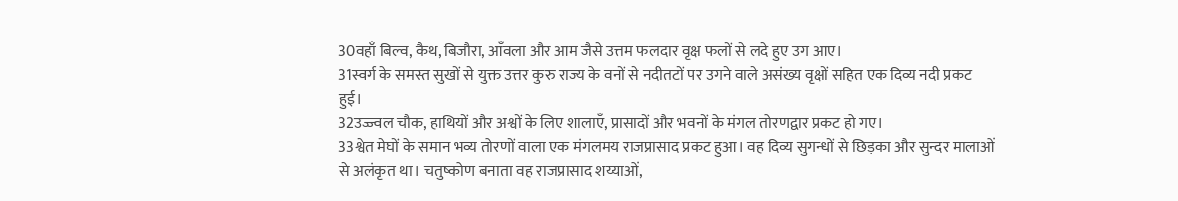30वहाँ बिल्व, कैथ, बिजौरा, आँवला और आम जैसे उत्तम फलदार वृक्ष फलों से लदे हुए उग आए।
31स्वर्ग के समस्त सुखों से युक्त उत्तर कुरु राज्य के वनों से नदीतटों पर उगने वाले असंख्य वृक्षों सहित एक दिव्य नदी प्रकट हुई।
32उज्ज्वल चौक, हाथियों और अश्वों के लिए शालाएँ, प्रासादों और भवनों के मंगल तोरणद्वार प्रकट हो गए।
33श्वेत मेघों के समान भव्य तोरणों वाला एक मंगलमय राजप्रासाद प्रकट हुआ। वह दिव्य सुगन्धों से छिड़का और सुन्दर मालाओं से अलंकृत था। चतुष्कोण बनाता वह राजप्रासाद शय्याओं,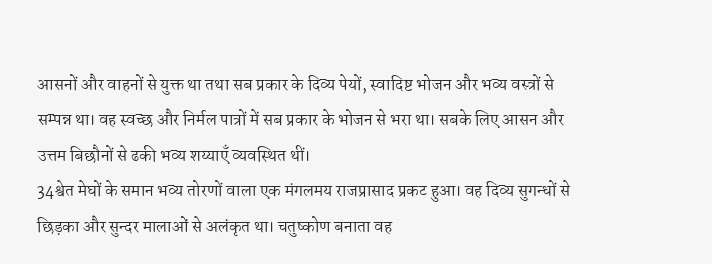आसनों और वाहनों से युक्त था तथा सब प्रकार के दिव्य पेयों, स्वादिष्ट भोजन और भव्य वस्त्रों से सम्पन्न था। वह स्वच्छ और निर्मल पात्रों में सब प्रकार के भोजन से भरा था। सबके लिए आसन और उत्तम बिछौनों से ढकी भव्य शय्याएँ व्यवस्थित थीं।
34श्वेत मेघों के समान भव्य तोरणों वाला एक मंगलमय राजप्रासाद प्रकट हुआ। वह दिव्य सुगन्धों से छिड़का और सुन्दर मालाओं से अलंकृत था। चतुष्कोण बनाता वह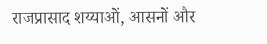राजप्रासाद शय्याओं, आसनों और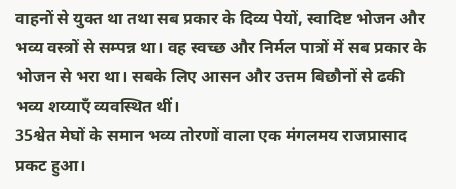वाहनों से युक्त था तथा सब प्रकार के दिव्य पेयों, स्वादिष्ट भोजन और भव्य वस्त्रों से सम्पन्न था। वह स्वच्छ और निर्मल पात्रों में सब प्रकार के भोजन से भरा था। सबके लिए आसन और उत्तम बिछौनों से ढकी भव्य शय्याएँ व्यवस्थित थीं।
35श्वेत मेघों के समान भव्य तोरणों वाला एक मंगलमय राजप्रासाद प्रकट हुआ।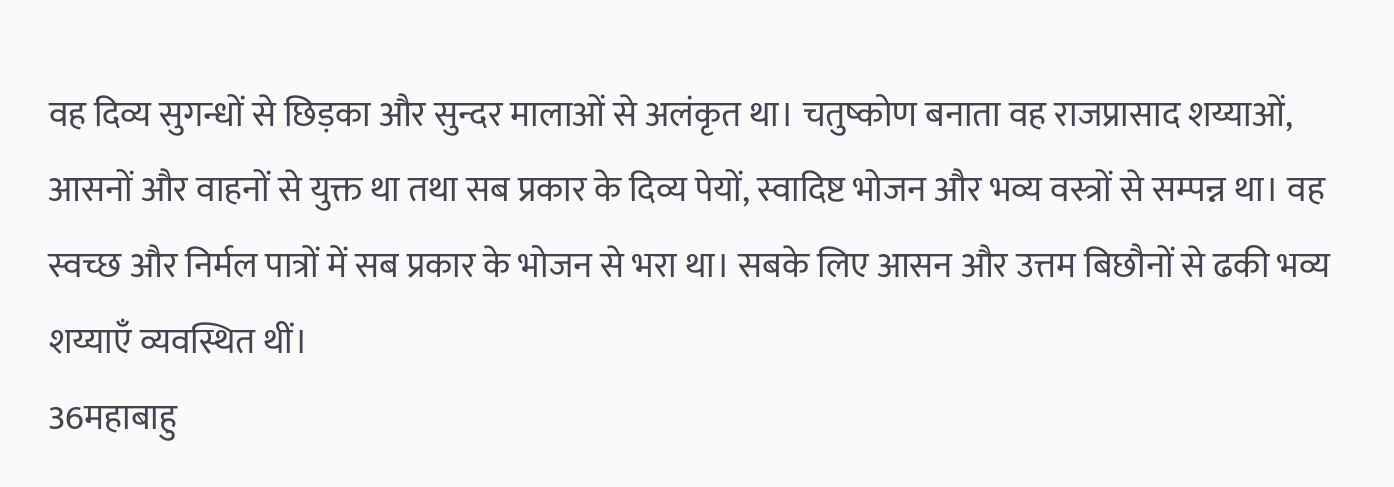वह दिव्य सुगन्धों से छिड़का और सुन्दर मालाओं से अलंकृत था। चतुष्कोण बनाता वह राजप्रासाद शय्याओं, आसनों और वाहनों से युक्त था तथा सब प्रकार के दिव्य पेयों, स्वादिष्ट भोजन और भव्य वस्त्रों से सम्पन्न था। वह स्वच्छ और निर्मल पात्रों में सब प्रकार के भोजन से भरा था। सबके लिए आसन और उत्तम बिछौनों से ढकी भव्य शय्याएँ व्यवस्थित थीं।
36महाबाहु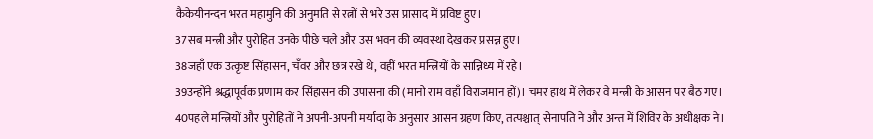कैकेयीनन्दन भरत महामुनि की अनुमति से रत्नों से भरे उस प्रासाद में प्रविष्ट हुए।
37सब मन्त्री और पुरोहित उनके पीछे चले और उस भवन की व्यवस्था देखकर प्रसन्न हुए।
38जहाँ एक उत्कृष्ट सिंहासन, चँवर और छत्र रखे थे, वहीं भरत मन्त्रियों के सान्निध्य में रहे।
39उन्होंने श्रद्धापूर्वक प्रणाम कर सिंहासन की उपासना की (मानो राम वहाँ विराजमान हों)। चमर हाथ में लेकर वे मन्त्री के आसन पर बैठ गए।
40पहले मन्त्रियों और पुरोहितों ने अपनी-अपनी मर्यादा के अनुसार आसन ग्रहण किए, तत्पश्चात् सेनापति ने और अन्त में शिविर के अधीक्षक ने।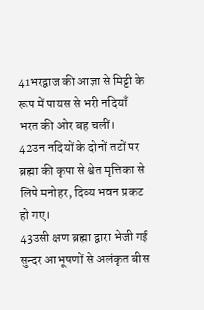41भरद्वाज की आज्ञा से मिट्टी के रूप में पायस से भरी नदियाँ भरत की ओर बह चलीं।
42उन नदियों के दोनों तटों पर ब्रह्मा की कृपा से श्वेत मृत्तिका से लिपे मनोहर, दिव्य भवन प्रकट हो गए।
43उसी क्षण ब्रह्मा द्वारा भेजी गई सुन्दर आभूषणों से अलंकृत बीस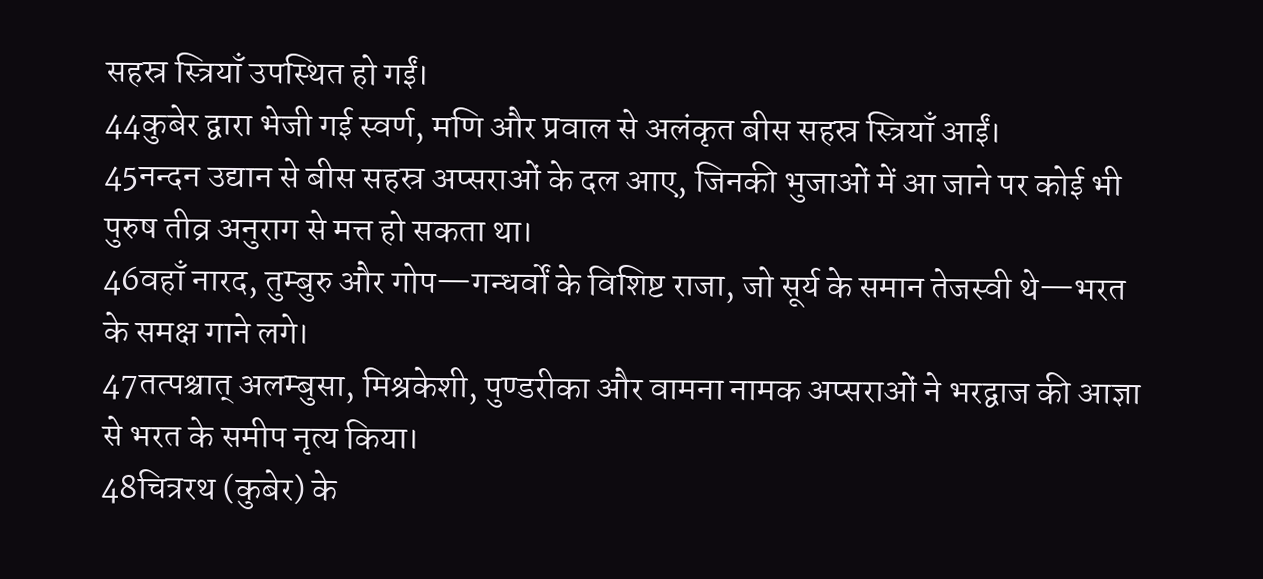सहस्र स्त्रियाँ उपस्थित हो गईं।
44कुबेर द्वारा भेजी गई स्वर्ण, मणि और प्रवाल से अलंकृत बीस सहस्र स्त्रियाँ आईं।
45नन्दन उद्यान से बीस सहस्र अप्सराओं के दल आए, जिनकी भुजाओं में आ जाने पर कोई भी पुरुष तीव्र अनुराग से मत्त हो सकता था।
46वहाँ नारद, तुम्बुरु और गोप—गन्धर्वों के विशिष्ट राजा, जो सूर्य के समान तेजस्वी थे—भरत के समक्ष गाने लगे।
47तत्पश्चात् अलम्बुसा, मिश्रकेशी, पुण्डरीका और वामना नामक अप्सराओं ने भरद्वाज की आज्ञा से भरत के समीप नृत्य किया।
48चित्ररथ (कुबेर) के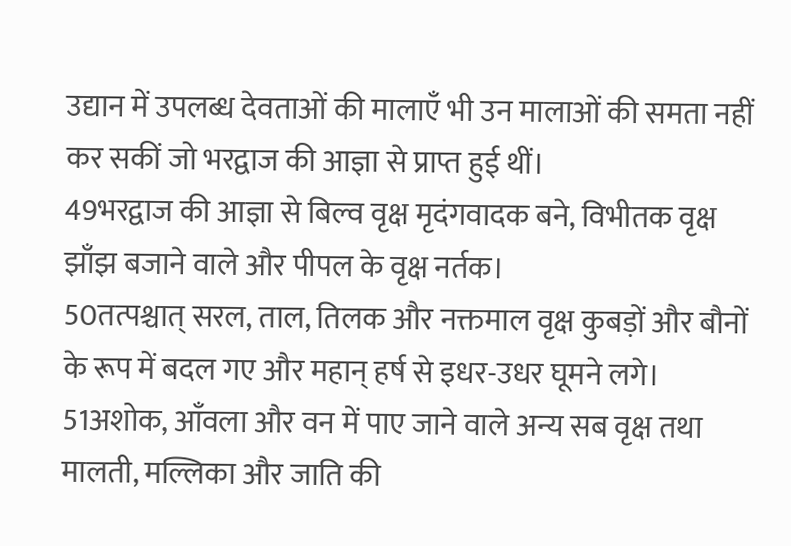उद्यान में उपलब्ध देवताओं की मालाएँ भी उन मालाओं की समता नहीं कर सकीं जो भरद्वाज की आज्ञा से प्राप्त हुई थीं।
49भरद्वाज की आज्ञा से बिल्व वृक्ष मृदंगवादक बने, विभीतक वृक्ष झाँझ बजाने वाले और पीपल के वृक्ष नर्तक।
50तत्पश्चात् सरल, ताल, तिलक और नक्तमाल वृक्ष कुबड़ों और बौनों के रूप में बदल गए और महान् हर्ष से इधर-उधर घूमने लगे।
51अशोक, आँवला और वन में पाए जाने वाले अन्य सब वृक्ष तथा मालती, मल्लिका और जाति की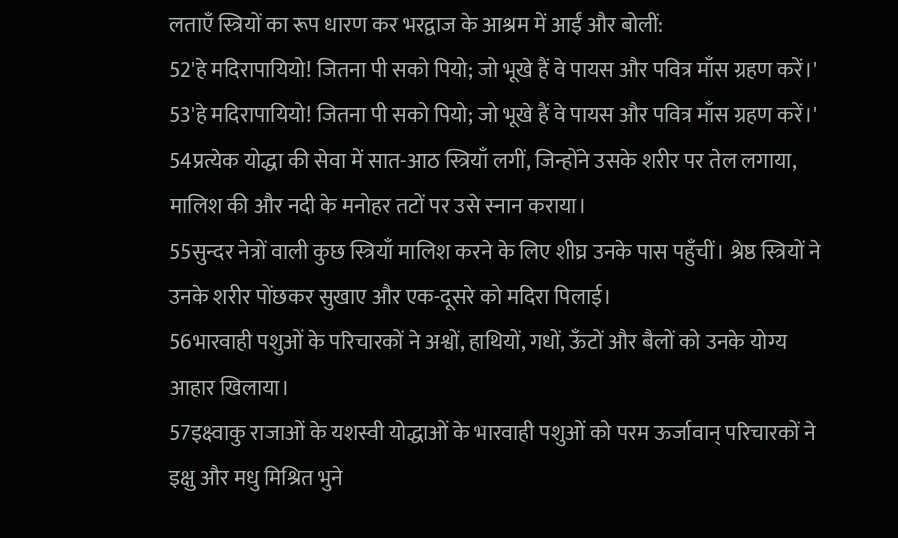लताएँ स्त्रियों का रूप धारण कर भरद्वाज के आश्रम में आईं और बोलीं:
52'हे मदिरापायियो! जितना पी सको पियो; जो भूखे हैं वे पायस और पवित्र माँस ग्रहण करें।'
53'हे मदिरापायियो! जितना पी सको पियो; जो भूखे हैं वे पायस और पवित्र माँस ग्रहण करें।'
54प्रत्येक योद्धा की सेवा में सात-आठ स्त्रियाँ लगीं, जिन्होंने उसके शरीर पर तेल लगाया, मालिश की और नदी के मनोहर तटों पर उसे स्नान कराया।
55सुन्दर नेत्रों वाली कुछ स्त्रियाँ मालिश करने के लिए शीघ्र उनके पास पहुँचीं। श्रेष्ठ स्त्रियों ने उनके शरीर पोंछकर सुखाए और एक-दूसरे को मदिरा पिलाई।
56भारवाही पशुओं के परिचारकों ने अश्वों, हाथियों, गधों, ऊँटों और बैलों को उनके योग्य आहार खिलाया।
57इक्ष्वाकु राजाओं के यशस्वी योद्धाओं के भारवाही पशुओं को परम ऊर्जावान् परिचारकों ने इक्षु और मधु मिश्रित भुने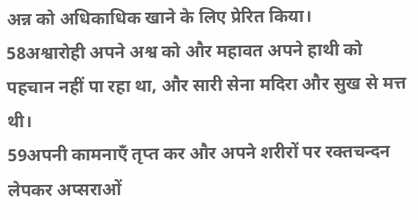अन्न को अधिकाधिक खाने के लिए प्रेरित किया।
58अश्वारोही अपने अश्व को और महावत अपने हाथी को पहचान नहीं पा रहा था, और सारी सेना मदिरा और सुख से मत्त थी।
59अपनी कामनाएँ तृप्त कर और अपने शरीरों पर रक्तचन्दन लेपकर अप्सराओं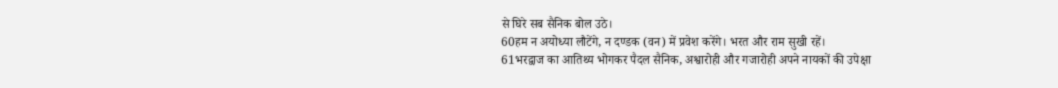से घिरे सब सैनिक बोल उठे।
60हम न अयोध्या लौटेंगे, न दण्डक (वन) में प्रवेश करेंगे। भरत और राम सुखी रहें।
61भरद्वाज का आतिथ्य भोगकर पैदल सैनिक, अश्वारोही और गजारोही अपने नायकों की उपेक्षा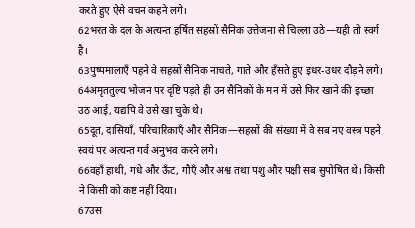करते हुए ऐसे वचन कहने लगे।
62भरत के दल के अत्यन्त हर्षित सहस्रों सैनिक उत्तेजना से चिल्ला उठे—यही तो स्वर्ग है।
63पुष्पमालाएँ पहने वे सहस्रों सैनिक नाचते, गाते और हँसते हुए इधर-उधर दौड़ने लगे।
64अमृततुल्य भोजन पर दृष्टि पड़ते ही उन सैनिकों के मन में उसे फिर खाने की इच्छा उठ आई, यद्यपि वे उसे खा चुके थे।
65दूत, दासियाँ, परिचारिकाएँ और सैनिक—सहस्रों की संख्या में वे सब नए वस्त्र पहने स्वयं पर अत्यन्त गर्व अनुभव करने लगे।
66वहाँ हाथी, गधे और ऊँट, गौएँ और अश्व तथा पशु और पक्षी सब सुपोषित थे। किसी ने किसी को कष्ट नहीं दिया।
67उस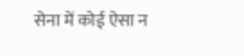सेना में कोई ऐसा न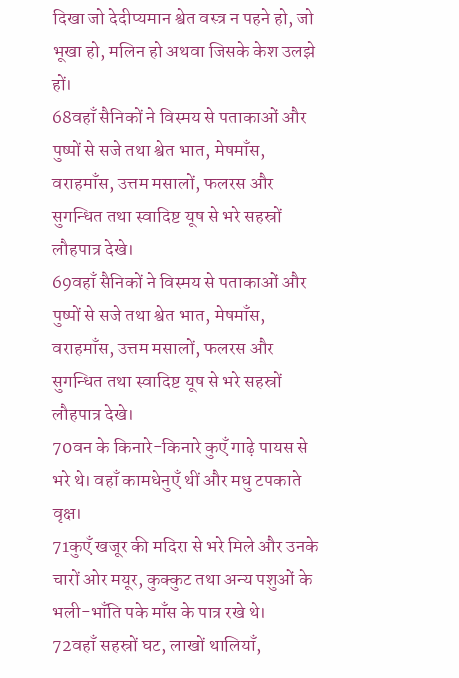दिखा जो देदीप्यमान श्वेत वस्त्र न पहने हो, जो भूखा हो, मलिन हो अथवा जिसके केश उलझे हों।
68वहाँ सैनिकों ने विस्मय से पताकाओं और पुष्पों से सजे तथा श्वेत भात, मेषमाँस, वराहमाँस, उत्तम मसालों, फलरस और सुगन्धित तथा स्वादिष्ट यूष से भरे सहस्रों लौहपात्र देखे।
69वहाँ सैनिकों ने विस्मय से पताकाओं और पुष्पों से सजे तथा श्वेत भात, मेषमाँस, वराहमाँस, उत्तम मसालों, फलरस और सुगन्धित तथा स्वादिष्ट यूष से भरे सहस्रों लौहपात्र देखे।
70वन के किनारे-किनारे कुएँ गाढ़े पायस से भरे थे। वहाँ कामधेनुएँ थीं और मधु टपकाते वृक्ष।
71कुएँ खजूर की मदिरा से भरे मिले और उनके चारों ओर मयूर, कुक्कुट तथा अन्य पशुओं के भली-भाँति पके माँस के पात्र रखे थे।
72वहाँ सहस्रों घट, लाखों थालियाँ,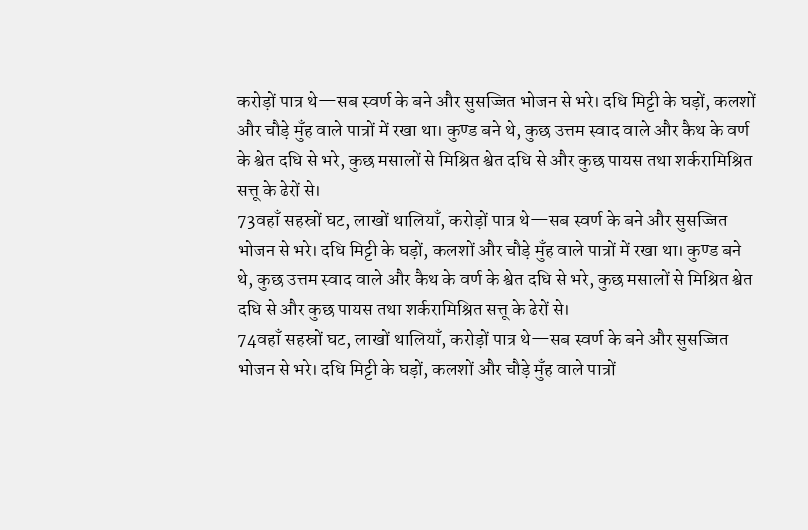करोड़ों पात्र थे—सब स्वर्ण के बने और सुसज्जित भोजन से भरे। दधि मिट्टी के घड़ों, कलशों और चौड़े मुँह वाले पात्रों में रखा था। कुण्ड बने थे, कुछ उत्तम स्वाद वाले और कैथ के वर्ण के श्वेत दधि से भरे, कुछ मसालों से मिश्रित श्वेत दधि से और कुछ पायस तथा शर्करामिश्रित सत्तू के ढेरों से।
73वहाँ सहस्रों घट, लाखों थालियाँ, करोड़ों पात्र थे—सब स्वर्ण के बने और सुसज्जित भोजन से भरे। दधि मिट्टी के घड़ों, कलशों और चौड़े मुँह वाले पात्रों में रखा था। कुण्ड बने थे, कुछ उत्तम स्वाद वाले और कैथ के वर्ण के श्वेत दधि से भरे, कुछ मसालों से मिश्रित श्वेत दधि से और कुछ पायस तथा शर्करामिश्रित सत्तू के ढेरों से।
74वहाँ सहस्रों घट, लाखों थालियाँ, करोड़ों पात्र थे—सब स्वर्ण के बने और सुसज्जित भोजन से भरे। दधि मिट्टी के घड़ों, कलशों और चौड़े मुँह वाले पात्रों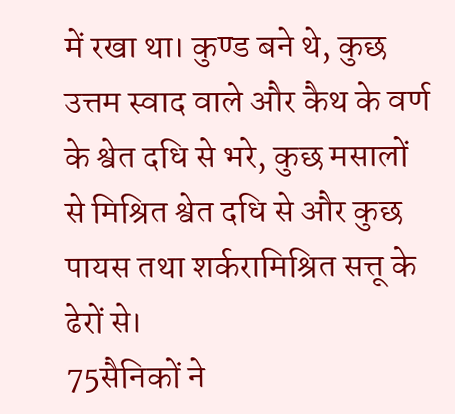में रखा था। कुण्ड बने थे, कुछ उत्तम स्वाद वाले और कैथ के वर्ण के श्वेत दधि से भरे, कुछ मसालों से मिश्रित श्वेत दधि से और कुछ पायस तथा शर्करामिश्रित सत्तू के ढेरों से।
75सैनिकों ने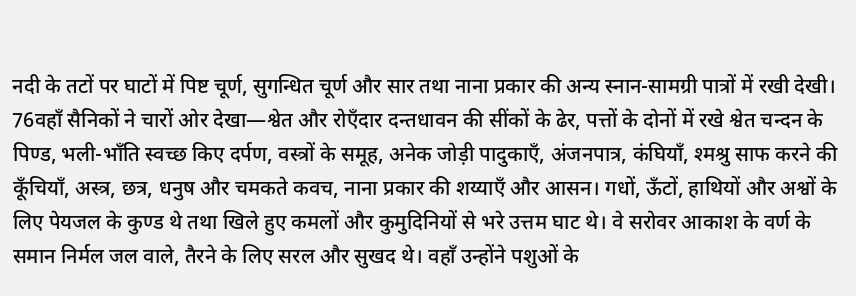नदी के तटों पर घाटों में पिष्ट चूर्ण, सुगन्धित चूर्ण और सार तथा नाना प्रकार की अन्य स्नान-सामग्री पात्रों में रखी देखी।
76वहाँ सैनिकों ने चारों ओर देखा—श्वेत और रोएँदार दन्तधावन की सींकों के ढेर, पत्तों के दोनों में रखे श्वेत चन्दन के पिण्ड, भली-भाँति स्वच्छ किए दर्पण, वस्त्रों के समूह, अनेक जोड़ी पादुकाएँ, अंजनपात्र, कंघियाँ, श्मश्रु साफ करने की कूँचियाँ, अस्त्र, छत्र, धनुष और चमकते कवच, नाना प्रकार की शय्याएँ और आसन। गधों, ऊँटों, हाथियों और अश्वों के लिए पेयजल के कुण्ड थे तथा खिले हुए कमलों और कुमुदिनियों से भरे उत्तम घाट थे। वे सरोवर आकाश के वर्ण के समान निर्मल जल वाले, तैरने के लिए सरल और सुखद थे। वहाँ उन्होंने पशुओं के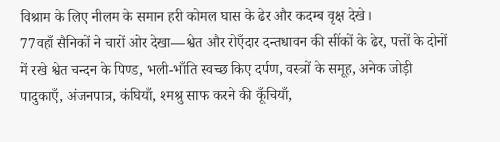विश्राम के लिए नीलम के समान हरी कोमल घास के ढेर और कदम्ब वृक्ष देखे।
77वहाँ सैनिकों ने चारों ओर देखा—श्वेत और रोएँदार दन्तधावन की सींकों के ढेर, पत्तों के दोनों में रखे श्वेत चन्दन के पिण्ड, भली-भाँति स्वच्छ किए दर्पण, वस्त्रों के समूह, अनेक जोड़ी पादुकाएँ, अंजनपात्र, कंघियाँ, श्मश्रु साफ करने की कूँचियाँ,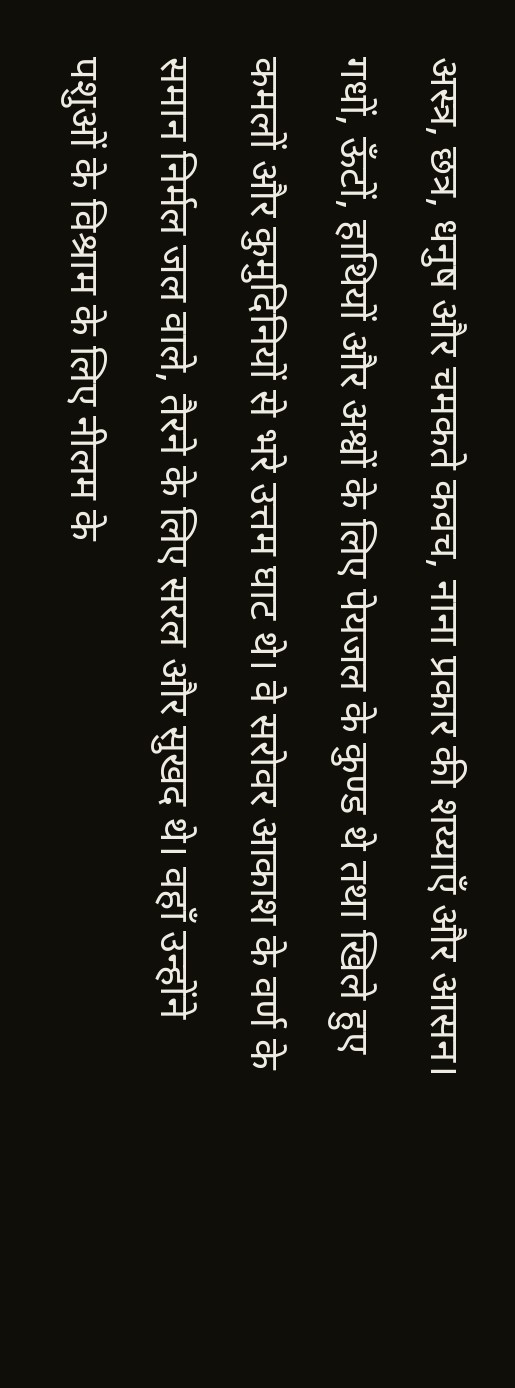अस्त्र, छत्र, धनुष और चमकते कवच, नाना प्रकार की शय्याएँ और आसन। गधों, ऊँटों, हाथियों और अश्वों के लिए पेयजल के कुण्ड थे तथा खिले हुए कमलों और कुमुदिनियों से भरे उत्तम घाट थे। वे सरोवर आकाश के वर्ण के समान निर्मल जल वाले, तैरने के लिए सरल और सुखद थे। वहाँ उन्होंने पशुओं के विश्राम के लिए नीलम के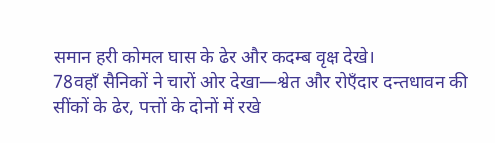समान हरी कोमल घास के ढेर और कदम्ब वृक्ष देखे।
78वहाँ सैनिकों ने चारों ओर देखा—श्वेत और रोएँदार दन्तधावन की सींकों के ढेर, पत्तों के दोनों में रखे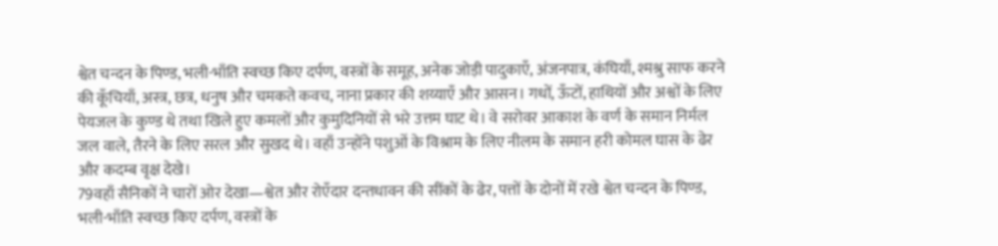श्वेत चन्दन के पिण्ड, भली-भाँति स्वच्छ किए दर्पण, वस्त्रों के समूह, अनेक जोड़ी पादुकाएँ, अंजनपात्र, कंघियाँ, श्मश्रु साफ करने की कूँचियाँ, अस्त्र, छत्र, धनुष और चमकते कवच, नाना प्रकार की शय्याएँ और आसन। गधों, ऊँटों, हाथियों और अश्वों के लिए पेयजल के कुण्ड थे तथा खिले हुए कमलों और कुमुदिनियों से भरे उत्तम घाट थे। वे सरोवर आकाश के वर्ण के समान निर्मल जल वाले, तैरने के लिए सरल और सुखद थे। वहाँ उन्होंने पशुओं के विश्राम के लिए नीलम के समान हरी कोमल घास के ढेर और कदम्ब वृक्ष देखे।
79वहाँ सैनिकों ने चारों ओर देखा—श्वेत और रोएँदार दन्तधावन की सींकों के ढेर, पत्तों के दोनों में रखे श्वेत चन्दन के पिण्ड, भली-भाँति स्वच्छ किए दर्पण, वस्त्रों के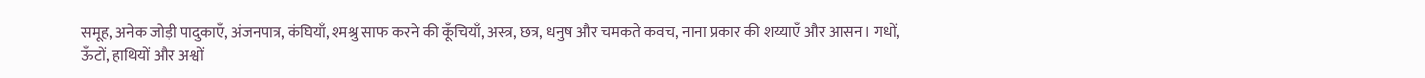समूह, अनेक जोड़ी पादुकाएँ, अंजनपात्र, कंघियाँ, श्मश्रु साफ करने की कूँचियाँ, अस्त्र, छत्र, धनुष और चमकते कवच, नाना प्रकार की शय्याएँ और आसन। गधों, ऊँटों, हाथियों और अश्वों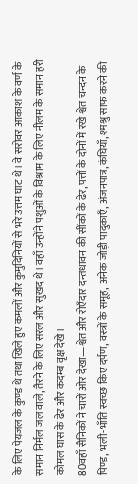के लिए पेयजल के कुण्ड थे तथा खिले हुए कमलों और कुमुदिनियों से भरे उत्तम घाट थे। वे सरोवर आकाश के वर्ण के समान निर्मल जल वाले, तैरने के लिए सरल और सुखद थे। वहाँ उन्होंने पशुओं के विश्राम के लिए नीलम के समान हरी कोमल घास के ढेर और कदम्ब वृक्ष देखे।
80वहाँ सैनिकों ने चारों ओर देखा—श्वेत और रोएँदार दन्तधावन की सींकों के ढेर, पत्तों के दोनों में रखे श्वेत चन्दन के पिण्ड, भली-भाँति स्वच्छ किए दर्पण, वस्त्रों के समूह, अनेक जोड़ी पादुकाएँ, अंजनपात्र, कंघियाँ, श्मश्रु साफ करने की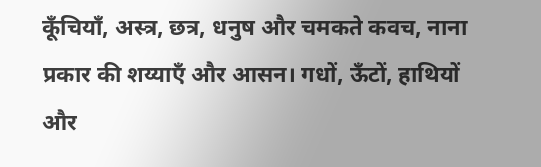कूँचियाँ, अस्त्र, छत्र, धनुष और चमकते कवच, नाना प्रकार की शय्याएँ और आसन। गधों, ऊँटों, हाथियों और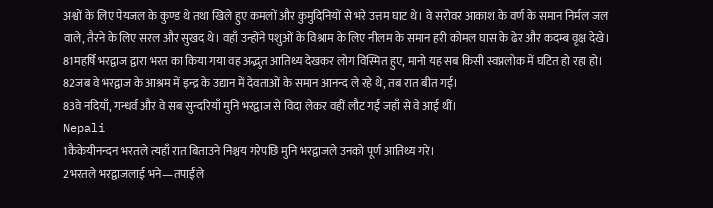अश्वों के लिए पेयजल के कुण्ड थे तथा खिले हुए कमलों और कुमुदिनियों से भरे उत्तम घाट थे। वे सरोवर आकाश के वर्ण के समान निर्मल जल वाले, तैरने के लिए सरल और सुखद थे। वहाँ उन्होंने पशुओं के विश्राम के लिए नीलम के समान हरी कोमल घास के ढेर और कदम्ब वृक्ष देखे।
81महर्षि भरद्वाज द्वारा भरत का किया गया वह अद्भुत आतिथ्य देखकर लोग विस्मित हुए, मानो यह सब किसी स्वप्नलोक में घटित हो रहा हो।
82जब वे भरद्वाज के आश्रम में इन्द्र के उद्यान में देवताओं के समान आनन्द ले रहे थे, तब रात बीत गई।
83वे नदियाँ, गन्धर्व और वे सब सुन्दरियाँ मुनि भरद्वाज से विदा लेकर वहीं लौट गईं जहाँ से वे आई थीं।
Nepali
1कैकेयीनन्दन भरतले त्यहाँ रात बिताउने निश्चय गरेपछि मुनि भरद्वाजले उनको पूर्ण आतिथ्य गरे।
2भरतले भरद्वाजलाई भने—तपाईंले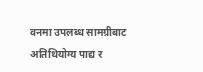वनमा उपलब्ध सामग्रीबाट अतिथियोग्य पाद्य र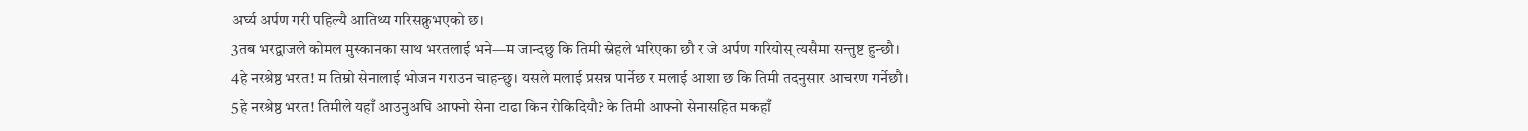अर्घ्य अर्पण गरी पहिल्यै आतिथ्य गरिसक्नुभएको छ।
3तब भरद्वाजले कोमल मुस्कानका साथ भरतलाई भने—म जान्दछु कि तिमी स्नेहले भरिएका छौ र जे अर्पण गरियोस् त्यसैमा सन्तुष्ट हुन्छौ।
4हे नरश्रेष्ठ भरत! म तिम्रो सेनालाई भोजन गराउन चाहन्छु। यसले मलाई प्रसन्न पार्नेछ र मलाई आशा छ कि तिमी तदनुसार आचरण गर्नेछौ।
5हे नरश्रेष्ठ भरत! तिमीले यहाँ आउनुअघि आफ्नो सेना टाढा किन रोकिदियौ? के तिमी आफ्नो सेनासहित मकहाँ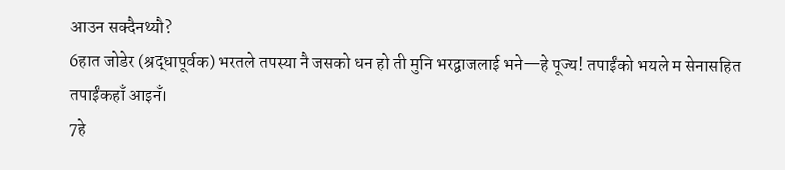आउन सक्दैनथ्यौ?
6हात जोडेर (श्रद्धापूर्वक) भरतले तपस्या नै जसको धन हो ती मुनि भरद्वाजलाई भने—हे पूज्य! तपाईंको भयले म सेनासहित तपाईंकहाँ आइनँ।
7हे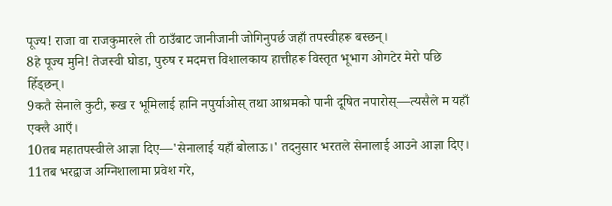पूज्य! राजा वा राजकुमारले ती ठाउँबाट जानीजानी जोगिनुपर्छ जहाँ तपस्वीहरू बस्छन्।
8हे पूज्य मुनि! तेजस्वी घोडा, पुरुष र मदमत्त विशालकाय हात्तीहरू विस्तृत भूभाग ओगटेर मेरो पछि हिँड्छन्।
9कतै सेनाले कुटी, रूख र भूमिलाई हानि नपुर्याओस् तथा आश्रमको पानी दूषित नपारोस्—त्यसैले म यहाँ एक्लै आएँ।
10तब महातपस्वीले आज्ञा दिए—'सेनालाई यहाँ बोलाऊ।' तदनुसार भरतले सेनालाई आउने आज्ञा दिए।
11तब भरद्वाज अग्निशालामा प्रवेश गरे,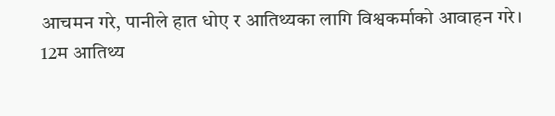आचमन गरे, पानीले हात धोए र आतिथ्यका लागि विश्वकर्माको आवाहन गरे।
12म आतिथ्य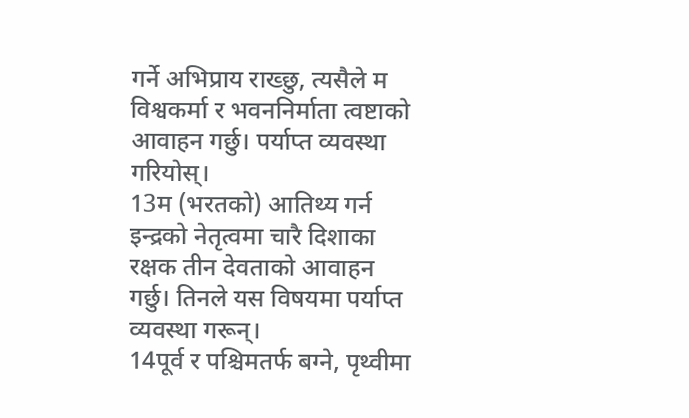गर्ने अभिप्राय राख्छु, त्यसैले म विश्वकर्मा र भवननिर्माता त्वष्टाको आवाहन गर्छु। पर्याप्त व्यवस्था गरियोस्।
13म (भरतको) आतिथ्य गर्न इन्द्रको नेतृत्वमा चारै दिशाका रक्षक तीन देवताको आवाहन गर्छु। तिनले यस विषयमा पर्याप्त व्यवस्था गरून्।
14पूर्व र पश्चिमतर्फ बग्ने, पृथ्वीमा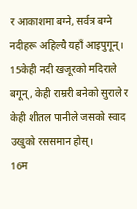र आकाशमा बग्ने, सर्वत्र बग्ने नदीहरू अहिल्यै यहाँ आइपुगून्।
15केही नदी खजूरको मदिराले बगून्, केही राम्ररी बनेको सुराले र केही शीतल पानीले जसको स्वाद उखुको रससमान होस्।
16म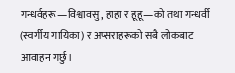गन्धर्वहरू—विश्वावसु, हाहा र हूहू—को तथा गन्धर्वी (स्वर्गीय गायिका) र अप्सराहरूको सबै लोकबाट आवाहन गर्छु।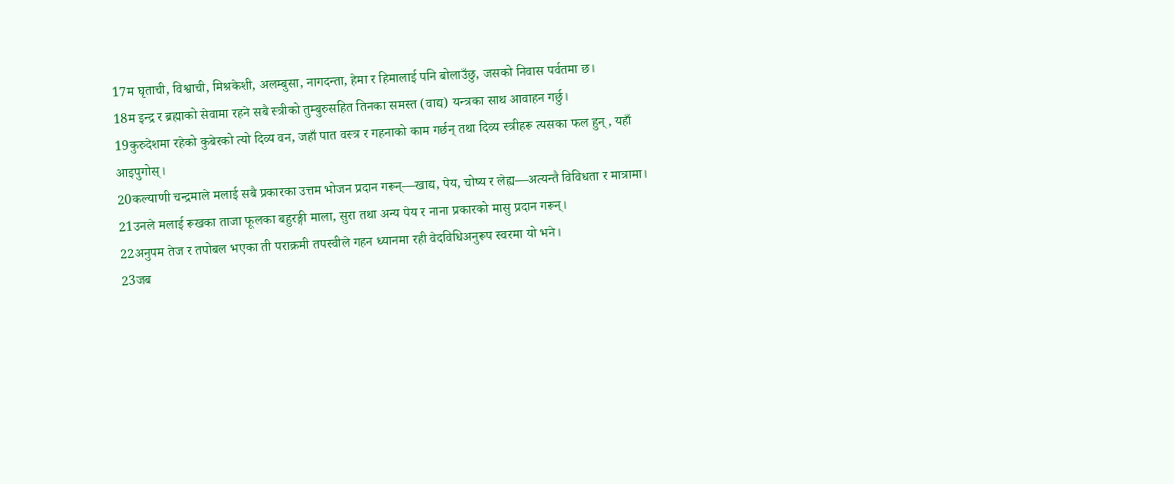17म घृताची, विश्वाची, मिश्रकेशी, अलम्बुसा, नागदन्ता, हेमा र हिमालाई पनि बोलाउँछु, जसको निवास पर्वतमा छ।
18म इन्द्र र ब्रह्माको सेवामा रहने सबै स्त्रीको तुम्बुरुसहित तिनका समस्त (वाद्य) यन्त्रका साथ आवाहन गर्छु।
19कुरुदेशमा रहेको कुबेरको त्यो दिव्य वन, जहाँ पात वस्त्र र गहनाको काम गर्छन् तथा दिव्य स्त्रीहरू त्यसका फल हुन्, यहाँ आइपुगोस्।
20कल्याणी चन्द्रमाले मलाई सबै प्रकारका उत्तम भोजन प्रदान गरून्—खाद्य, पेय, चोष्य र लेह्य—अत्यन्तै विविधता र मात्रामा।
21उनले मलाई रूखका ताजा फूलका बहुरङ्गी माला, सुरा तथा अन्य पेय र नाना प्रकारको मासु प्रदान गरून्।
22अनुपम तेज र तपोबल भएका ती पराक्रमी तपस्वीले गहन ध्यानमा रही वेदविधिअनुरूप स्वरमा यो भने।
23जब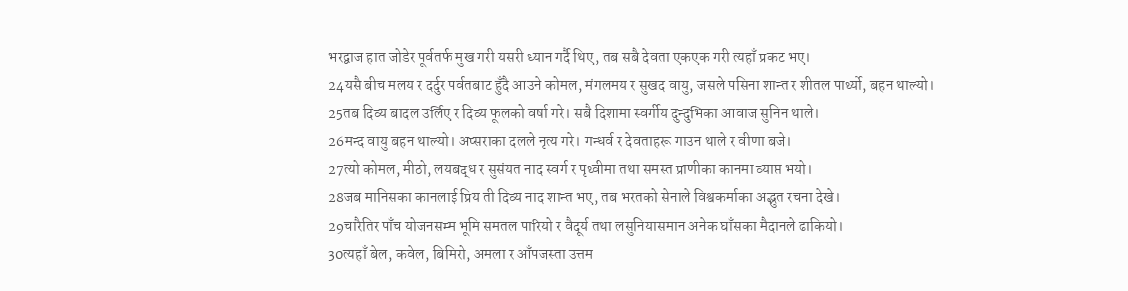भरद्वाज हात जोडेर पूर्वतर्फ मुख गरी यसरी ध्यान गर्दै थिए, तब सबै देवता एकएक गरी त्यहाँ प्रकट भए।
24यसै बीच मलय र दर्दुर पर्वतबाट हुँदै आउने कोमल, मंगलमय र सुखद वायु, जसले पसिना शान्त र शीतल पार्थ्यो, बहन थाल्यो।
25तब दिव्य बादल उर्लिए र दिव्य फूलको वर्षा गरे। सबै दिशामा स्वर्गीय दुन्दुभिका आवाज सुनिन थाले।
26मन्द वायु बहन थाल्यो। अप्सराका दलले नृत्य गरे। गन्धर्व र देवताहरू गाउन थाले र वीणा बजे।
27त्यो कोमल, मीठो, लयबद्ध र सुसंयत नाद स्वर्ग र पृथ्वीमा तथा समस्त प्राणीका कानमा व्याप्त भयो।
28जब मानिसका कानलाई प्रिय ती दिव्य नाद शान्त भए, तब भरतको सेनाले विश्वकर्माका अद्भुत रचना देखे।
29चारैतिर पाँच योजनसम्म भूमि समतल पारियो र वैदूर्य तथा लसुनियासमान अनेक घाँसका मैदानले ढाकियो।
30त्यहाँ बेल, कवेल, बिमिरो, अमला र आँपजस्ता उत्तम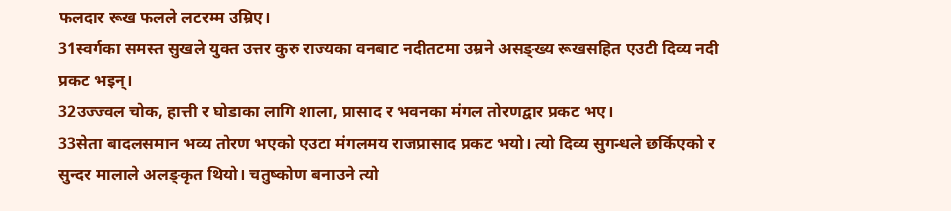फलदार रूख फलले लटरम्म उम्रिए।
31स्वर्गका समस्त सुखले युक्त उत्तर कुरु राज्यका वनबाट नदीतटमा उम्रने असङ्ख्य रूखसहित एउटी दिव्य नदी प्रकट भइन्।
32उज्ज्वल चोक, हात्ती र घोडाका लागि शाला, प्रासाद र भवनका मंगल तोरणद्वार प्रकट भए।
33सेता बादलसमान भव्य तोरण भएको एउटा मंगलमय राजप्रासाद प्रकट भयो। त्यो दिव्य सुगन्धले छर्किएको र सुन्दर मालाले अलङ्कृत थियो। चतुष्कोण बनाउने त्यो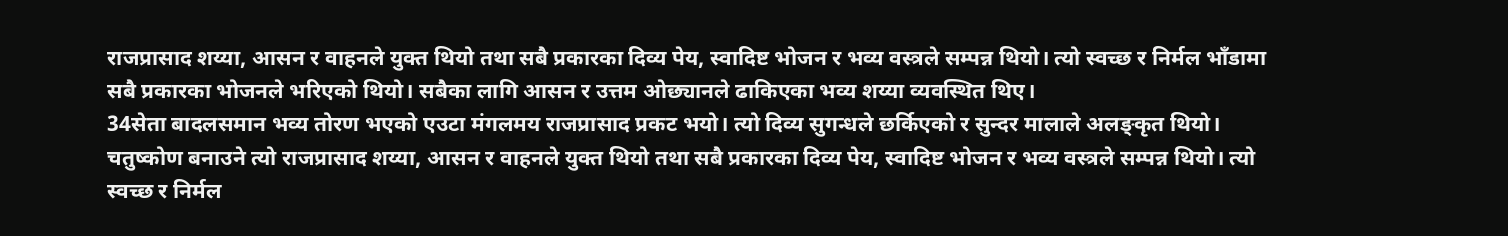राजप्रासाद शय्या, आसन र वाहनले युक्त थियो तथा सबै प्रकारका दिव्य पेय, स्वादिष्ट भोजन र भव्य वस्त्रले सम्पन्न थियो। त्यो स्वच्छ र निर्मल भाँडामा सबै प्रकारका भोजनले भरिएको थियो। सबैका लागि आसन र उत्तम ओछ्यानले ढाकिएका भव्य शय्या व्यवस्थित थिए।
34सेता बादलसमान भव्य तोरण भएको एउटा मंगलमय राजप्रासाद प्रकट भयो। त्यो दिव्य सुगन्धले छर्किएको र सुन्दर मालाले अलङ्कृत थियो। चतुष्कोण बनाउने त्यो राजप्रासाद शय्या, आसन र वाहनले युक्त थियो तथा सबै प्रकारका दिव्य पेय, स्वादिष्ट भोजन र भव्य वस्त्रले सम्पन्न थियो। त्यो स्वच्छ र निर्मल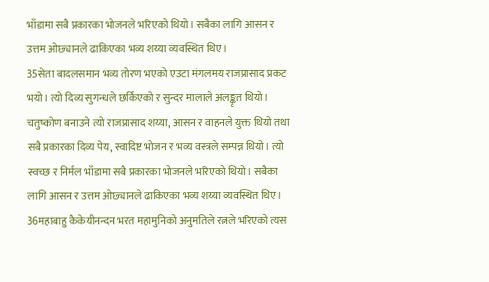भाँडामा सबै प्रकारका भोजनले भरिएको थियो। सबैका लागि आसन र उत्तम ओछ्यानले ढाकिएका भव्य शय्या व्यवस्थित थिए।
35सेता बादलसमान भव्य तोरण भएको एउटा मंगलमय राजप्रासाद प्रकट भयो। त्यो दिव्य सुगन्धले छर्किएको र सुन्दर मालाले अलङ्कृत थियो। चतुष्कोण बनाउने त्यो राजप्रासाद शय्या, आसन र वाहनले युक्त थियो तथा सबै प्रकारका दिव्य पेय, स्वादिष्ट भोजन र भव्य वस्त्रले सम्पन्न थियो। त्यो स्वच्छ र निर्मल भाँडामा सबै प्रकारका भोजनले भरिएको थियो। सबैका लागि आसन र उत्तम ओछ्यानले ढाकिएका भव्य शय्या व्यवस्थित थिए।
36महाबाहु कैकेयीनन्दन भरत महामुनिको अनुमतिले रत्नले भरिएको त्यस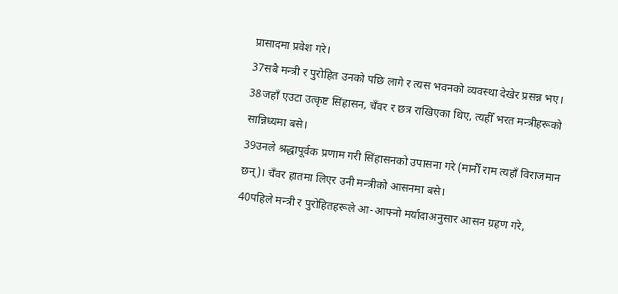प्रासादमा प्रवेश गरे।
37सबै मन्त्री र पुरोहित उनको पछि लागे र त्यस भवनको व्यवस्था देखेर प्रसन्न भए।
38जहाँ एउटा उत्कृष्ट सिंहासन, चँवर र छत्र राखिएका थिए, त्यहीँ भरत मन्त्रीहरूको सान्निध्यमा बसे।
39उनले श्रद्धापूर्वक प्रणाम गरी सिंहासनको उपासना गरे (मानौँ राम त्यहाँ विराजमान छन्)। चँवर हातमा लिएर उनी मन्त्रीको आसनमा बसे।
40पहिले मन्त्री र पुरोहितहरूले आ-आफ्नो मर्यादाअनुसार आसन ग्रहण गरे,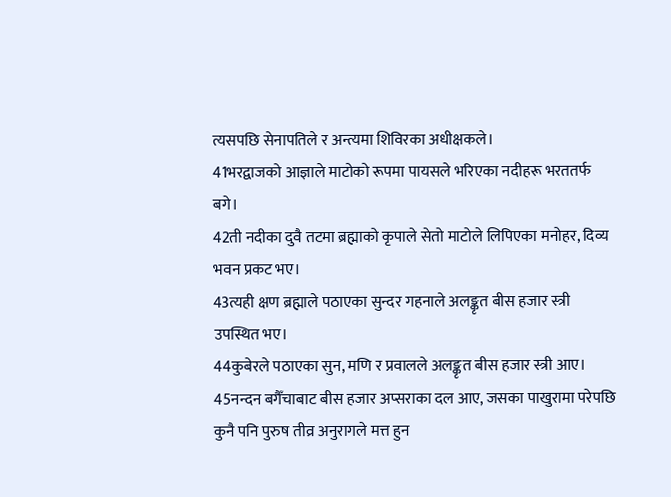त्यसपछि सेनापतिले र अन्त्यमा शिविरका अधीक्षकले।
41भरद्वाजको आज्ञाले माटोको रूपमा पायसले भरिएका नदीहरू भरततर्फ बगे।
42ती नदीका दुवै तटमा ब्रह्माको कृपाले सेतो माटोले लिपिएका मनोहर, दिव्य भवन प्रकट भए।
43त्यही क्षण ब्रह्माले पठाएका सुन्दर गहनाले अलङ्कृत बीस हजार स्त्री उपस्थित भए।
44कुबेरले पठाएका सुन, मणि र प्रवालले अलङ्कृत बीस हजार स्त्री आए।
45नन्दन बगैँचाबाट बीस हजार अप्सराका दल आए, जसका पाखुरामा परेपछि कुनै पनि पुरुष तीव्र अनुरागले मत्त हुन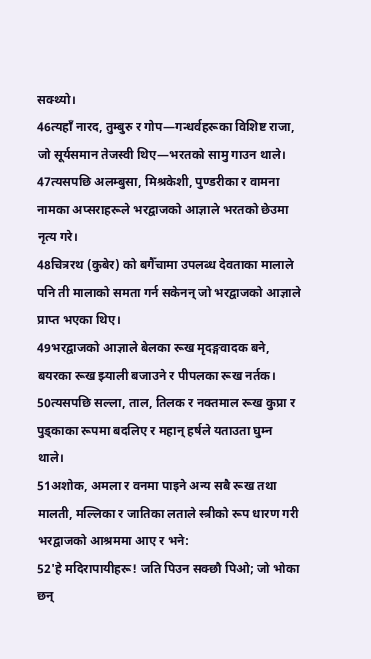सक्थ्यो।
46त्यहाँ नारद, तुम्बुरु र गोप—गन्धर्वहरूका विशिष्ट राजा, जो सूर्यसमान तेजस्वी थिए—भरतको सामु गाउन थाले।
47त्यसपछि अलम्बुसा, मिश्रकेशी, पुण्डरीका र वामना नामका अप्सराहरूले भरद्वाजको आज्ञाले भरतको छेउमा नृत्य गरे।
48चित्ररथ (कुबेर) को बगैँचामा उपलब्ध देवताका मालाले पनि ती मालाको समता गर्न सकेनन् जो भरद्वाजको आज्ञाले प्राप्त भएका थिए।
49भरद्वाजको आज्ञाले बेलका रूख मृदङ्गवादक बने, बयरका रूख झ्याली बजाउने र पीपलका रूख नर्तक।
50त्यसपछि सल्ला, ताल, तिलक र नक्तमाल रूख कुप्रा र पुड्काका रूपमा बदलिए र महान् हर्षले यताउता घुम्न थाले।
51अशोक, अमला र वनमा पाइने अन्य सबै रूख तथा मालती, मल्लिका र जातिका लताले स्त्रीको रूप धारण गरी भरद्वाजको आश्रममा आए र भने:
52'हे मदिरापायीहरू! जति पिउन सक्छौ पिओ; जो भोका छन्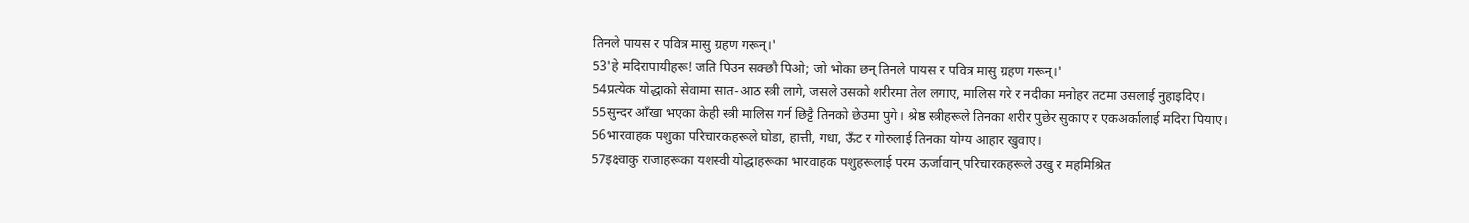तिनले पायस र पवित्र मासु ग्रहण गरून्।'
53'हे मदिरापायीहरू! जति पिउन सक्छौ पिओ; जो भोका छन् तिनले पायस र पवित्र मासु ग्रहण गरून्।'
54प्रत्येक योद्धाको सेवामा सात-आठ स्त्री लागे, जसले उसको शरीरमा तेल लगाए, मालिस गरे र नदीका मनोहर तटमा उसलाई नुहाइदिए।
55सुन्दर आँखा भएका केही स्त्री मालिस गर्न छिट्टै तिनको छेउमा पुगे। श्रेष्ठ स्त्रीहरूले तिनका शरीर पुछेर सुकाए र एकअर्कालाई मदिरा पियाए।
56भारवाहक पशुका परिचारकहरूले घोडा, हात्ती, गधा, ऊँट र गोरुलाई तिनका योग्य आहार खुवाए।
57इक्ष्वाकु राजाहरूका यशस्वी योद्धाहरूका भारवाहक पशुहरूलाई परम ऊर्जावान् परिचारकहरूले उखु र महमिश्रित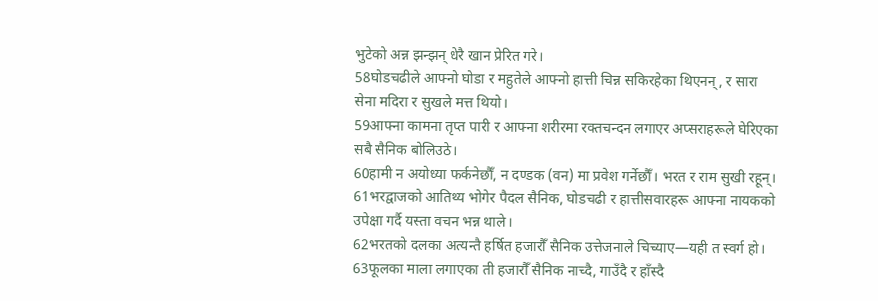भुटेको अन्न झन्झन् धेरै खान प्रेरित गरे।
58घोडचढीले आफ्नो घोडा र महुतेले आफ्नो हात्ती चिन्न सकिरहेका थिएनन्, र सारा सेना मदिरा र सुखले मत्त थियो।
59आफ्ना कामना तृप्त पारी र आफ्ना शरीरमा रक्तचन्दन लगाएर अप्सराहरूले घेरिएका सबै सैनिक बोलिउठे।
60हामी न अयोध्या फर्कनेछौँ, न दण्डक (वन) मा प्रवेश गर्नेछौँ। भरत र राम सुखी रहून्।
61भरद्वाजको आतिथ्य भोगेर पैदल सैनिक, घोडचढी र हात्तीसवारहरू आफ्ना नायकको उपेक्षा गर्दै यस्ता वचन भन्न थाले।
62भरतको दलका अत्यन्तै हर्षित हजारौँ सैनिक उत्तेजनाले चिच्याए—यही त स्वर्ग हो।
63फूलका माला लगाएका ती हजारौँ सैनिक नाच्दै, गाउँदै र हाँस्दै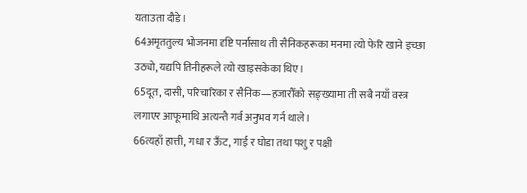यताउता दौडे।
64अमृततुल्य भोजनमा दृष्टि पर्नासाथ ती सैनिकहरूका मनमा त्यो फेरि खाने इच्छा उठ्यो, यद्यपि तिनीहरूले त्यो खाइसकेका थिए।
65दूत, दासी, परिचारिका र सैनिक—हजारौँको सङ्ख्यामा ती सबै नयाँ वस्त्र लगाएर आफूमाथि अत्यन्तै गर्व अनुभव गर्न थाले।
66त्यहाँ हात्ती, गधा र ऊँट, गाई र घोडा तथा पशु र पक्षी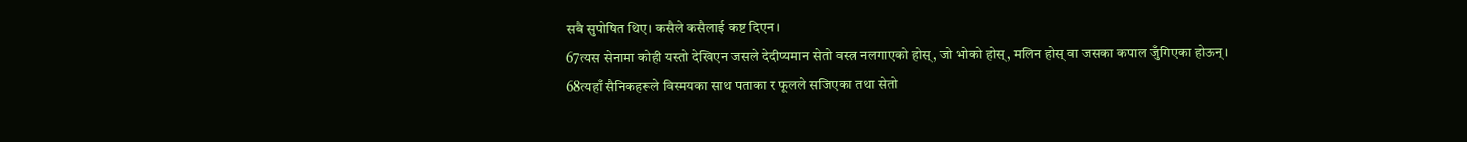सबै सुपोषित थिए। कसैले कसैलाई कष्ट दिएन।
67त्यस सेनामा कोही यस्तो देखिएन जसले देदीप्यमान सेतो वस्त्र नलगाएको होस्, जो भोको होस्, मलिन होस् वा जसका कपाल जुँगिएका होऊन्।
68त्यहाँ सैनिकहरूले विस्मयका साथ पताका र फूलले सजिएका तथा सेतो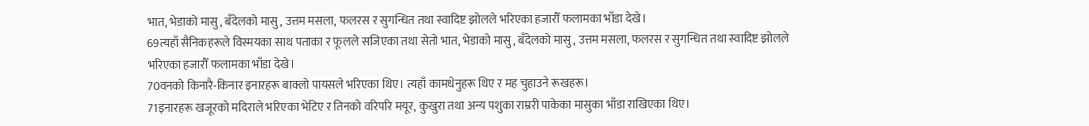भात, भेडाको मासु, बँदेलको मासु, उत्तम मसला, फलरस र सुगन्धित तथा स्वादिष्ट झोलले भरिएका हजारौँ फलामका भाँडा देखे।
69त्यहाँ सैनिकहरूले विस्मयका साथ पताका र फूलले सजिएका तथा सेतो भात, भेडाको मासु, बँदेलको मासु, उत्तम मसला, फलरस र सुगन्धित तथा स्वादिष्ट झोलले भरिएका हजारौँ फलामका भाँडा देखे।
70वनको किनारै-किनार इनारहरू बाक्लो पायसले भरिएका थिए। त्यहाँ कामधेनुहरू थिए र मह चुहाउने रूखहरू।
71इनारहरू खजूरको मदिराले भरिएका भेटिए र तिनको वरिपरि मयूर, कुखुरा तथा अन्य पशुका राम्ररी पाकेका मासुका भाँडा राखिएका थिए।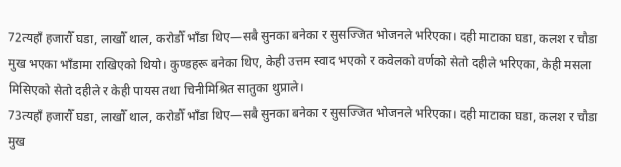72त्यहाँ हजारौँ घडा, लाखौँ थाल, करोडौँ भाँडा थिए—सबै सुनका बनेका र सुसज्जित भोजनले भरिएका। दही माटाका घडा, कलश र चौडा मुख भएका भाँडामा राखिएको थियो। कुण्डहरू बनेका थिए, केही उत्तम स्वाद भएको र कवेलको वर्णको सेतो दहीले भरिएका, केही मसला मिसिएको सेतो दहीले र केही पायस तथा चिनीमिश्रित सातुका थुप्राले।
73त्यहाँ हजारौँ घडा, लाखौँ थाल, करोडौँ भाँडा थिए—सबै सुनका बनेका र सुसज्जित भोजनले भरिएका। दही माटाका घडा, कलश र चौडा मुख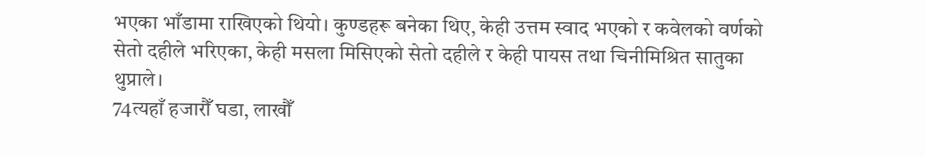भएका भाँडामा राखिएको थियो। कुण्डहरू बनेका थिए, केही उत्तम स्वाद भएको र कवेलको वर्णको सेतो दहीले भरिएका, केही मसला मिसिएको सेतो दहीले र केही पायस तथा चिनीमिश्रित सातुका थुप्राले।
74त्यहाँ हजारौँ घडा, लाखौँ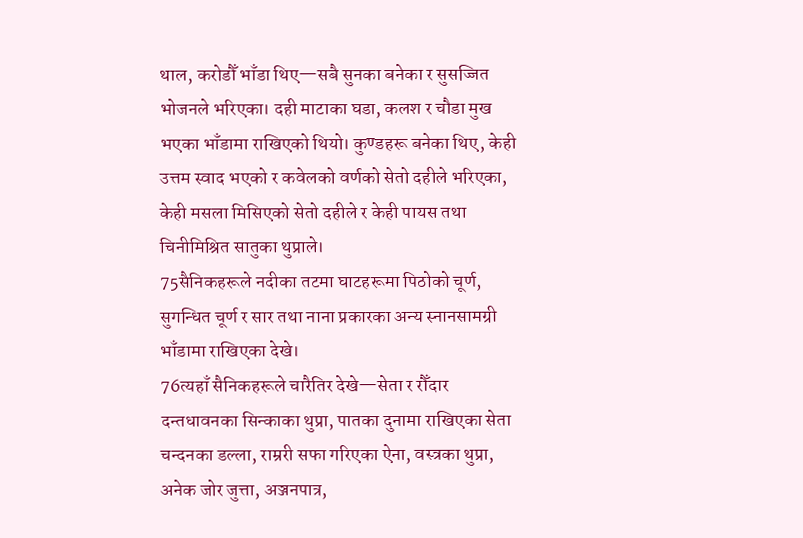थाल, करोडौँ भाँडा थिए—सबै सुनका बनेका र सुसज्जित भोजनले भरिएका। दही माटाका घडा, कलश र चौडा मुख भएका भाँडामा राखिएको थियो। कुण्डहरू बनेका थिए, केही उत्तम स्वाद भएको र कवेलको वर्णको सेतो दहीले भरिएका, केही मसला मिसिएको सेतो दहीले र केही पायस तथा चिनीमिश्रित सातुका थुप्राले।
75सैनिकहरूले नदीका तटमा घाटहरूमा पिठोको चूर्ण, सुगन्धित चूर्ण र सार तथा नाना प्रकारका अन्य स्नानसामग्री भाँडामा राखिएका देखे।
76त्यहाँ सैनिकहरूले चारैतिर देखे—सेता र रौँदार दन्तधावनका सिन्काका थुप्रा, पातका दुनामा राखिएका सेता चन्दनका डल्ला, राम्ररी सफा गरिएका ऐना, वस्त्रका थुप्रा, अनेक जोर जुत्ता, अञ्जनपात्र,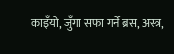काइँयो, जुँगा सफा गर्ने ब्रस, अस्त्र,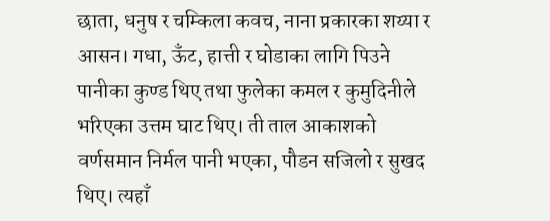छाता, धनुष र चम्किला कवच, नाना प्रकारका शय्या र आसन। गधा, ऊँट, हात्ती र घोडाका लागि पिउने पानीका कुण्ड थिए तथा फुलेका कमल र कुमुदिनीले भरिएका उत्तम घाट थिए। ती ताल आकाशको वर्णसमान निर्मल पानी भएका, पौडन सजिलो र सुखद थिए। त्यहाँ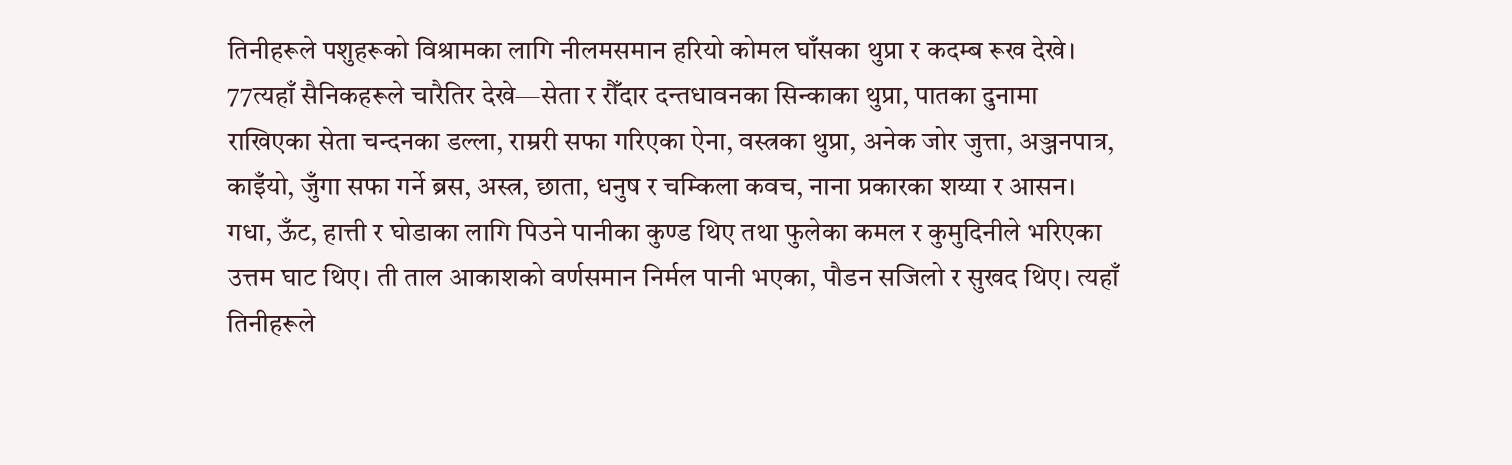तिनीहरूले पशुहरूको विश्रामका लागि नीलमसमान हरियो कोमल घाँसका थुप्रा र कदम्ब रूख देखे।
77त्यहाँ सैनिकहरूले चारैतिर देखे—सेता र रौँदार दन्तधावनका सिन्काका थुप्रा, पातका दुनामा राखिएका सेता चन्दनका डल्ला, राम्ररी सफा गरिएका ऐना, वस्त्रका थुप्रा, अनेक जोर जुत्ता, अञ्जनपात्र, काइँयो, जुँगा सफा गर्ने ब्रस, अस्त्र, छाता, धनुष र चम्किला कवच, नाना प्रकारका शय्या र आसन। गधा, ऊँट, हात्ती र घोडाका लागि पिउने पानीका कुण्ड थिए तथा फुलेका कमल र कुमुदिनीले भरिएका उत्तम घाट थिए। ती ताल आकाशको वर्णसमान निर्मल पानी भएका, पौडन सजिलो र सुखद थिए। त्यहाँ तिनीहरूले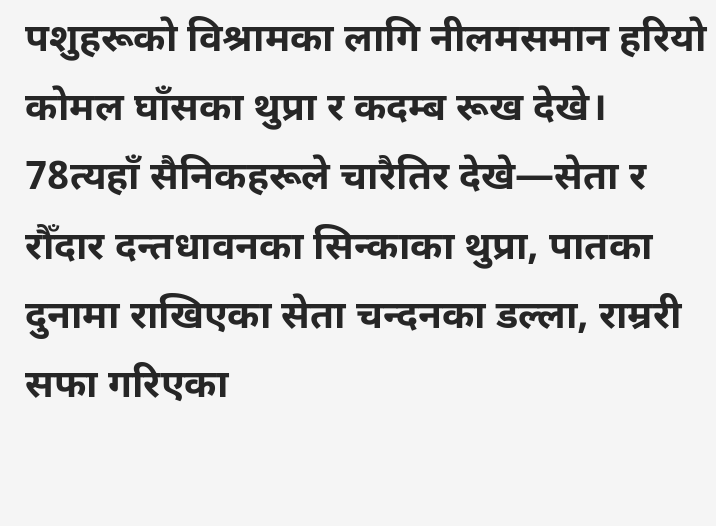पशुहरूको विश्रामका लागि नीलमसमान हरियो कोमल घाँसका थुप्रा र कदम्ब रूख देखे।
78त्यहाँ सैनिकहरूले चारैतिर देखे—सेता र रौँदार दन्तधावनका सिन्काका थुप्रा, पातका दुनामा राखिएका सेता चन्दनका डल्ला, राम्ररी सफा गरिएका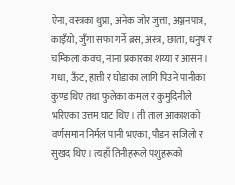ऐना, वस्त्रका थुप्रा, अनेक जोर जुत्ता, अञ्जनपात्र, काइँयो, जुँगा सफा गर्ने ब्रस, अस्त्र, छाता, धनुष र चम्किला कवच, नाना प्रकारका शय्या र आसन। गधा, ऊँट, हात्ती र घोडाका लागि पिउने पानीका कुण्ड थिए तथा फुलेका कमल र कुमुदिनीले भरिएका उत्तम घाट थिए। ती ताल आकाशको वर्णसमान निर्मल पानी भएका, पौडन सजिलो र सुखद थिए। त्यहाँ तिनीहरूले पशुहरूको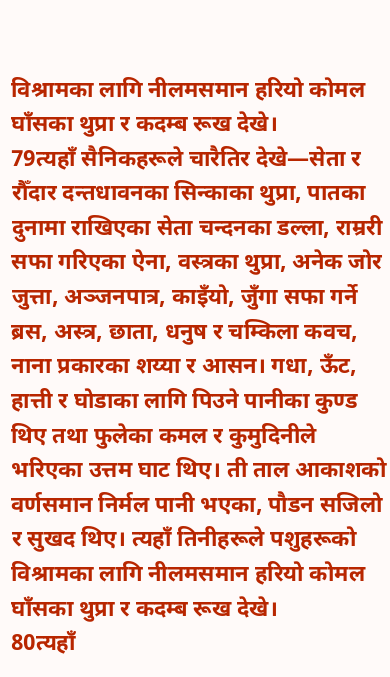विश्रामका लागि नीलमसमान हरियो कोमल घाँसका थुप्रा र कदम्ब रूख देखे।
79त्यहाँ सैनिकहरूले चारैतिर देखे—सेता र रौँदार दन्तधावनका सिन्काका थुप्रा, पातका दुनामा राखिएका सेता चन्दनका डल्ला, राम्ररी सफा गरिएका ऐना, वस्त्रका थुप्रा, अनेक जोर जुत्ता, अञ्जनपात्र, काइँयो, जुँगा सफा गर्ने ब्रस, अस्त्र, छाता, धनुष र चम्किला कवच, नाना प्रकारका शय्या र आसन। गधा, ऊँट, हात्ती र घोडाका लागि पिउने पानीका कुण्ड थिए तथा फुलेका कमल र कुमुदिनीले भरिएका उत्तम घाट थिए। ती ताल आकाशको वर्णसमान निर्मल पानी भएका, पौडन सजिलो र सुखद थिए। त्यहाँ तिनीहरूले पशुहरूको विश्रामका लागि नीलमसमान हरियो कोमल घाँसका थुप्रा र कदम्ब रूख देखे।
80त्यहाँ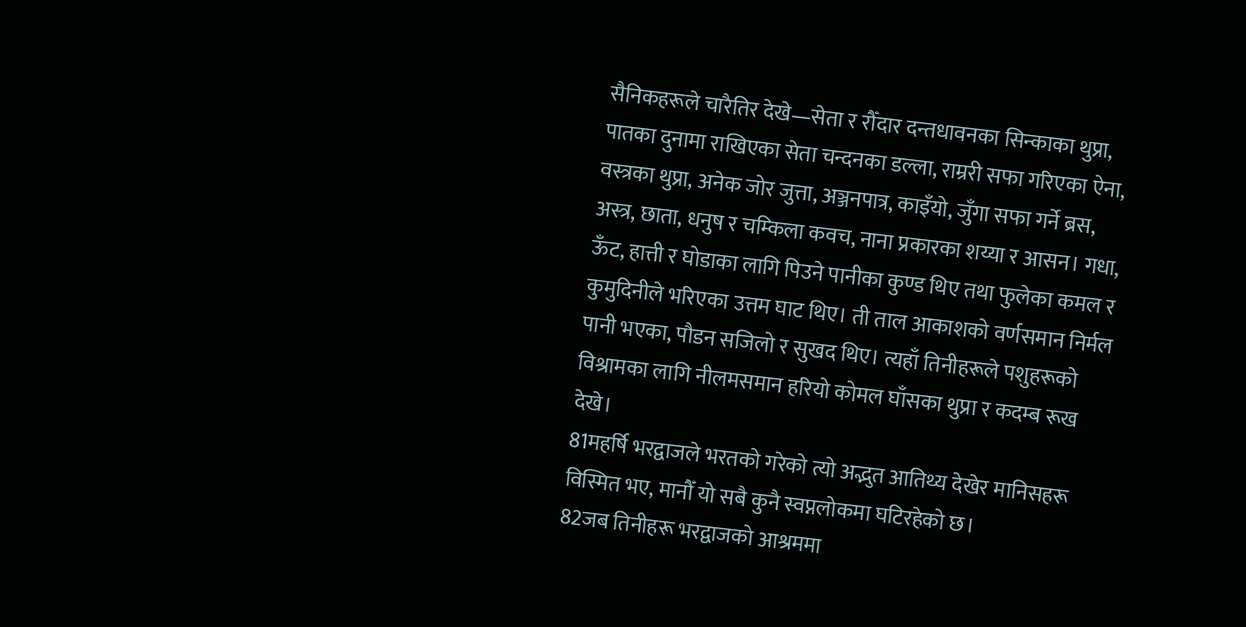सैनिकहरूले चारैतिर देखे—सेता र रौँदार दन्तधावनका सिन्काका थुप्रा, पातका दुनामा राखिएका सेता चन्दनका डल्ला, राम्ररी सफा गरिएका ऐना, वस्त्रका थुप्रा, अनेक जोर जुत्ता, अञ्जनपात्र, काइँयो, जुँगा सफा गर्ने ब्रस, अस्त्र, छाता, धनुष र चम्किला कवच, नाना प्रकारका शय्या र आसन। गधा, ऊँट, हात्ती र घोडाका लागि पिउने पानीका कुण्ड थिए तथा फुलेका कमल र कुमुदिनीले भरिएका उत्तम घाट थिए। ती ताल आकाशको वर्णसमान निर्मल पानी भएका, पौडन सजिलो र सुखद थिए। त्यहाँ तिनीहरूले पशुहरूको विश्रामका लागि नीलमसमान हरियो कोमल घाँसका थुप्रा र कदम्ब रूख देखे।
81महर्षि भरद्वाजले भरतको गरेको त्यो अद्भुत आतिथ्य देखेर मानिसहरू विस्मित भए, मानौँ यो सबै कुनै स्वप्नलोकमा घटिरहेको छ।
82जब तिनीहरू भरद्वाजको आश्रममा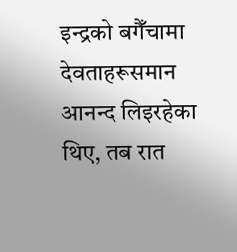इन्द्रको बगैँचामा देवताहरूसमान आनन्द लिइरहेका थिए, तब रात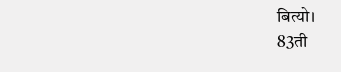बित्यो।
83ती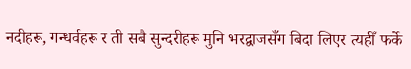नदीहरू, गन्धर्वहरू र ती सबै सुन्दरीहरू मुनि भरद्वाजसँग बिदा लिएर त्यहीँ फर्के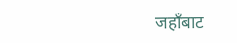जहाँबाट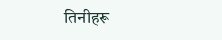तिनीहरू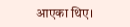आएका थिए।